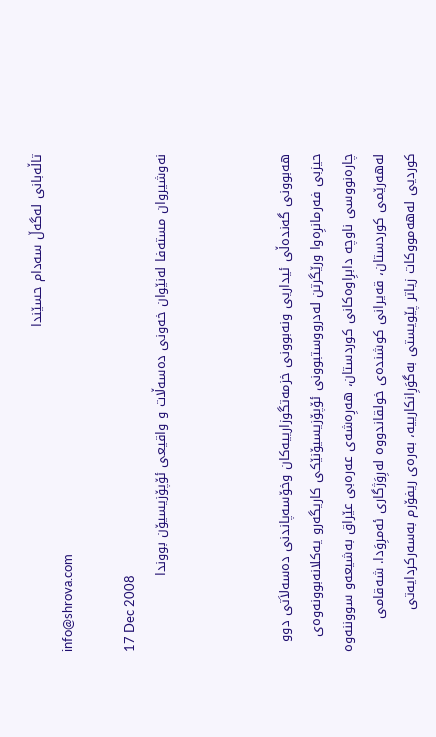تاڵه‌بانی له‌گه‌ڵ سه‌دام حسێندا
info@shrova.com

17 Dec 2008
نه‌وشیروان مسته‌فا له‌نێوان خه‌ونی ده‌سه‌ڵات و واقیعی ئۆپۆزیسیۆن بووندا



هه‌بوونی گه‌نده‌ڵى ئیداریى ونه‌بوونى خزمه‌تگوزارییه‌كان وخۆسه‌پاندنى ده‌سه‌لاَتى دوو حیزبى فه‌رمانرِه‌وا ورێگرتن له‌درووستبوونى ئۆپۆزیسیۆنێكى كاریگه‌رو یه‌كلانه‌بوونه‌وه‌ى چاره‌نووسى ناوچه‌ دابرِاوه‌كانى كوردستان، هه‌رِه‌شه‌ى عه‌ره‌بى عێراق به‌شیعه‌و سووننه‌وه‌ له‌هه‌رێمى كوردستان، قه‌یرانى كوشنده‌ى خولقاندووه‌ له‌رِوَژگارى ئه‌مرِوَدا. شه‌قامى كوردیی له‌هه‌مووكات زیاتر پێویستى به‌گوَرِانكارییه‌، به‌ره‌ى ریفۆرم به‌سه‌ركردایه‌تى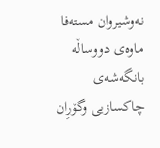نه‌وشیروان مسته‌فا ماوه‌ى دووساڵه‌ بانگه‌شه‌ى چاكسازیی وگۆرِان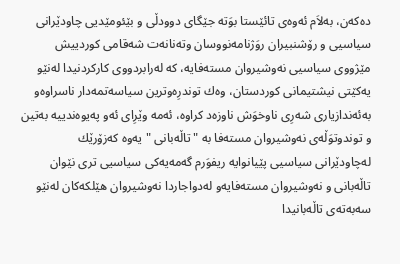ده‌كه‌ن، به‌لاَم ئه‌وه‌ى تائێستا بوَته‌ جێگاى دوودڵى و بێئومێدیى چاودێرانی سیاسیی و رۆشنبیران روَژنامه‌نووسان وته‌نانه‌ت شه‌قامى كوردییش مێژووى سیاسیى نه‌وشیروان مسته‌فایه‌، كه‌ له‌رابردووى كاركردنیدا له‌نێو یه‌كێتى نیشتیمانى كوردستان، وه‌ك توندرِه‌وترین سیاسه‌تمه‌دار ناسراوه‌و به‌ئه‌ندازیارى شه‌رِى ناوخوَش ناوزه‌د كراوه‌، ئه‌مه‌ وێرِاى ئه‌و په‌یوه‌ندییه‌ به‌تین و توندوتوَڵه‌ى نه‌وشیروان مسته‌فا به‌ "تاڵه‌بانی "یه‌وه‌ كه‌زۆرێك له‌چاودێرانى سیاسیى پێیانوایه‌ ریفوَرم گه‌مه‌یه‌كى سیاسیى تری نێوان تاڵه‌بانى و نه‌وشیروان مسته‌فایه‌و له‌دواجاردا نه‌وشیروان هێلكه‌كان له‌نێو سه‌به‌ته‌ى تاڵه‌بانیدا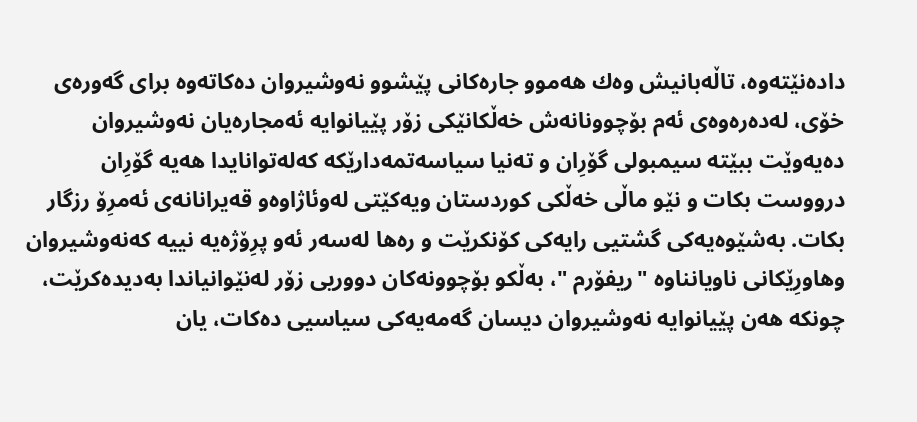داده‌نێته‌وه‌، تاڵه‌بانیش وه‌ك هه‌موو جاره‌كانی پێشوو نه‌وشیروان ده‌كاته‌وه‌ براى گه‌وره‌ى خۆى، له‌ده‌ره‌وه‌ى ئه‌م بۆچوونانه‌ش خه‌ڵكانێكى زۆر پێیانوایه‌ ئه‌مجاره‌یان نه‌وشیروان ده‌یه‌وێت ببێته‌ سیمبولى گۆرِان و ته‌نیا سیاسه‌تمه‌دارێكه‌ كه‌له‌توانایدا هه‌یه‌ گۆرِان درووست بكات و نێو ماڵى خه‌ڵكى كوردستان ویه‌كێتى له‌وئاژاوه‌و قه‌یرانانه‌ى ئه‌مرِۆ رزگار بكات. به‌شێوه‌یه‌كی گشتیی رایه‌كی كۆنكرێت و ره‌ها له‌سه‌ر ئه‌و پرِۆژه‌یه‌ نییه‌ كه‌نه‌وشیروان وهاورِێكانی ناویانناوه‌ "ریفۆرم "، به‌ڵكو بۆچوونه‌كان دووریی زۆر له‌نێوانیاندا به‌دیده‌كرێت، چونكه‌ هه‌ن پێیانوایه‌ نه‌وشیروان دیسان گه‌مه‌یه‌كی سیاسیی ده‌كات، یان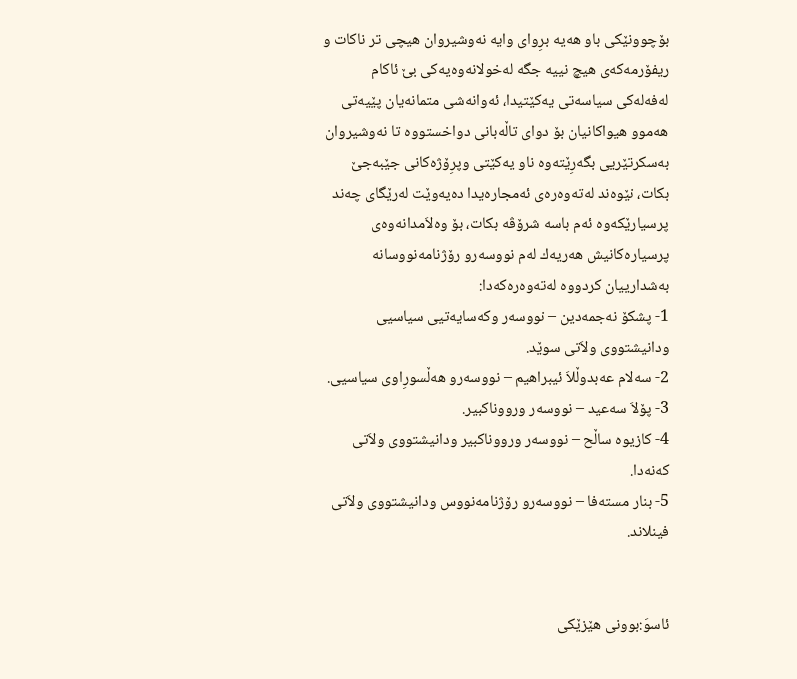بۆچوونێكی باو هه‌یه‌ برِوای وایه‌ نه‌وشیروان هیچی تر ناكات و ریفۆرمه‌كه‌ی هیچ نییه‌ جگه‌ له‌خولانه‌وه‌یه‌كی بێ ئاكام له‌فه‌له‌كی سیاسه‌تی یه‌كێتیدا، ئه‌وانه‌شی متمانه‌یان پێیه‌تی هه‌موو هیواكانیان بۆ دوای تاڵه‌بانی دواخستووه‌ تا نه‌وشیروان به‌سكرتێریی بگه‌رِێته‌وه‌ ناو یه‌كێتی وپرِۆژه‌كانی جێبه‌جێ بكات، نێوه‌ند له‌ته‌وه‌ره‌ى ئه‌مجاره‌یدا ده‌یه‌وێت له‌رێگاى چه‌ند پرسیارێكه‌وه‌ ئه‌م باسه‌ شرۆڤه‌ بكات، بۆ وه‌لاَمدانه‌وه‌ی پرسیاره‌كانیش هه‌ریه‌ك له‌م نووسه‌رو رۆژنامه‌نووسانه‌ به‌شدارییان كردووه‌ له‌ته‌وه‌ره‌كه‌دا:
1- پشكۆ نه‌جمه‌دین – نووسه‌ر وكه‌سایه‌تیی سیاسیی ودانیشتووی ولاَتی سوێد.
2- سه‌لام عه‌بدوڵلاَ ئیبراهیم – نووسه‌رو هه‌ڵسورِاوی سیاسیی.
3- پۆلاَ سه‌عید – نووسه‌ر ورووناكبیر.
4- كازیوه‌ ساڵح – نووسه‌ر ورووناكبیر ودانیشتووی ولاَتی كه‌نه‌دا.
5- بنار مسته‌فا – نووسه‌رو رۆژنامه‌نووس ودانیشتووی ولاَتی فینلاند.


ئاسوَ:بوونى هێزێكى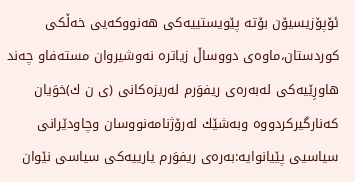ئۆپۆزیسیۆن بۆته‌ پێویستییه‌كى هه‌نووكه‌یی خه‌ڵكى كوردستان،ماوه‌ى دووساڵ زیاتره‌ نه‌وشیروان مسته‌فاو چه‌ند هاورِێیه‌كى له‌به‌ره‌ى ریفوَرم له‌ریزه‌كانى (ی ن ك)خوَیان كه‌نارگیركردووه‌ وبه‌شێك له‌رۆژنامه‌نووسان وچاودێرانى سیاسیى پێیانوایه‌:به‌ره‌ى ریفوَرم یارییه‌كى سیاسى نێوان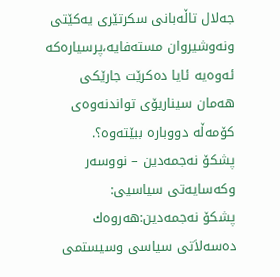جه‌لال تاڵه‌بانى سكرتێرى یه‌كێتی ونه‌وشیروان مسته‌فایه‌،پرسیاره‌كه‌ ئه‌وه‌یه‌ ئایا ده‌كرێت جارێكى هه‌مان سیناریۆی تواندنه‌وه‌ى كۆمه‌ڵه‌ دووباره‌ ببێته‌وه‌؟.
پشكۆ نه‌جمه‌دین – نووسه‌ر وكه‌سایه‌تی سیاسیی:
پشكۆ نه‌جمه‌دین:هه‌روه‌ك ده‌سه‌لاَتی سیاسی وسیستمی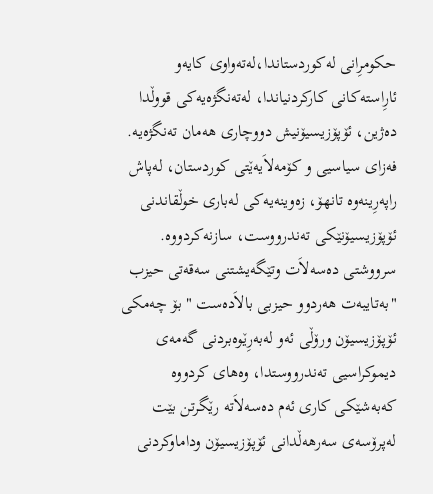حكومرِانی له‌كوردستاندا،له‌ته‌واوی كایه‌و ئارِاسته‌كانی كاركردنیاندا، له‌ته‌نگژه‌یه‌كی قووڵدا ده‌ژین، ئۆپۆزیسیۆنیش دووچاری هه‌مان ته‌نگژه‌یه‌. فه‌زای سیاسیی و كۆمه‌لاَیه‌ێتی كوردستان، له‌پاش راپه‌رِینه‌وه‌ تانهۆ، زه‌وینه‌یه‌كی له‌باری خوڵقاندنی ئۆپۆزیسیۆنێكی ته‌ندرووست، سازنه‌كردووه‌. سرووشتی ده‌سه‌لاَت وتێگه‌یشتنی سه‌قه‌تی حیزب "به‌تایبه‌ت هه‌ردوو حیزبی بالاَده‌ست " بۆ چه‌مكی ئۆپۆزیسیۆن ورۆڵی ئه‌و له‌به‌رِێوه‌بردنی گه‌مه‌ی دیموكراسیی ته‌ندرووستدا، وه‌های كردووه‌ كه‌به‌شێكی كاری ئه‌م ده‌سه‌لاَته‌ رێگرتن بێت له‌پرۆسه‌ی سه‌رهه‌ڵدانی ئۆپۆزیسیۆن وداماوكردنی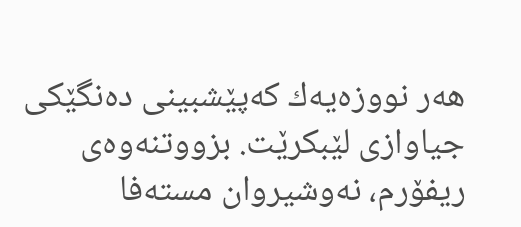هه‌ر نووزه‌یه‌ك كه‌پێشبینی ده‌نگێكی جیاوازی لێبكرێت. بزووتنه‌وه‌ی ریفۆرم، نه‌وشیروان مسته‌فا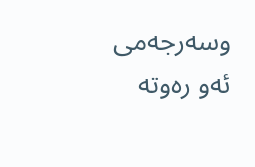وسه‌رجه‌می ئه‌و ره‌وته‌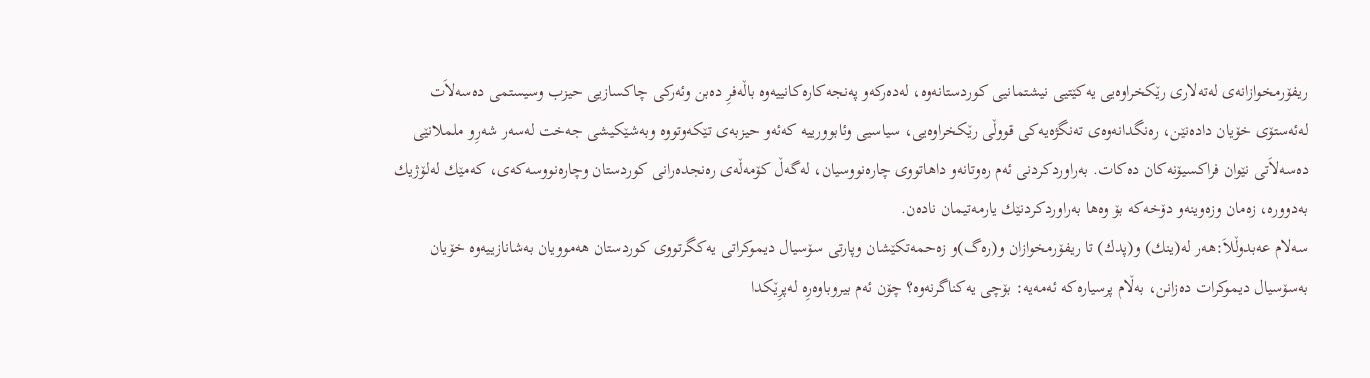ریفۆرمخوازانه‌ی له‌ته‌لاری رێكخراوه‌یی یه‌كێتیی نیشتمانیی كوردستانه‌وه‌، له‌ده‌ركه‌و په‌نجه‌كاره‌كانییه‌وه‌ باڵه‌فرِ ده‌بن وئه‌ركی چاكسازیی حیزب وسیستمی ده‌سه‌لاَت له‌ئه‌ستۆی خۆیان داده‌نێن، ره‌نگدانه‌وه‌ی ته‌نگژه‌یه‌كی قووڵی رێكخراوه‌یی، سیاسیی وئابوورییه‌ كه‌ئه‌و حیزبه‌ی تێكه‌وتووه‌ وبه‌شێكیشی جه‌خت له‌سه‌ر شه‌رِو ململانێی ده‌سه‌لاَتی نێوان فراكسیۆنه‌كان ده‌كات. به‌راوردكردنی ئه‌م ره‌وتانه‌و داهاتووی چاره‌نووسیان، له‌گه‌ڵ كۆمه‌ڵه‌ی ره‌نجده‌رانی كوردستان وچاره‌نووسه‌كه‌ی، كه‌مێك له‌لۆژیك به‌دووره‌، زه‌مان وزه‌وینه‌و دۆخه‌كه‌ بۆ وه‌ها به‌راوردكردنێك یارمه‌تیمان ناده‌ن.
سه‌لام عه‌بدوڵلاَ:هه‌ر له‌(ینك) و(پدك) تا ریفۆرمخوازان و(ره‌گ)و زه‌حمه‌تكێشان وپارتی سۆسیال دیموكراتی یه‌كگرتووی كوردستان هه‌موویان به‌شانازییه‌وه‌ خۆیان به‌سۆسیال دیموكرات ده‌زانن، به‌ڵام پرسیاره‌كه‌ ئه‌مه‌یه‌: بۆچی یه‌كناگرنه‌وه‌؟ چۆن ئه‌م بیروباوه‌رِه‌ له‌پرِێكدا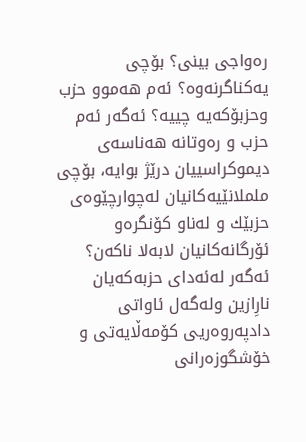ره‌واجی بینی؟ بۆچی یه‌كناگرنه‌وه‌؟ ئه‌م هه‌موو حزب وحزبۆكه‌یه‌ چییه‌؟ ئه‌گه‌ر ئه‌م حزب و ره‌وتانه‌ هه‌ناسه‌ی دیموكراسییان درێژ بوایه‌، بۆچی ململانێیه‌كانیان له‌چوارچێوه‌ی حزبێك و له‌ناو كۆنگره‌و ئۆرگانه‌كانیان لابه‌لا ناكه‌ن؟ ئه‌گه‌ر له‌ئه‌دای حزبه‌كه‌یان نارِازین وله‌گه‌ل ئاواتی دادپه‌روه‌ریی كۆمه‌ڵایه‌تی و خۆشگوزه‌رانی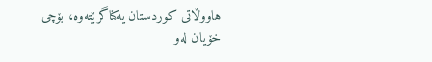هاووڵاتی كوردستان یه‌كناگرێته‌وه‌، بۆچی خۆیان له‌و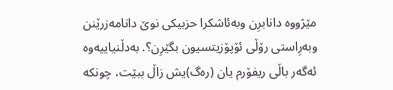مێژووه‌ دانابرِن وبه‌ئاشكرا حزبیكی نوێ دانامه‌زرێنن وبه‌رِاستی رۆڵی ئۆپۆزیتسیون بگێرِن؟. به‌دڵنیاییه‌وه‌ ئه‌گه‌ر باڵی ریفۆرم یان (ره‌گ)یش زاڵ ببێت، چونكه‌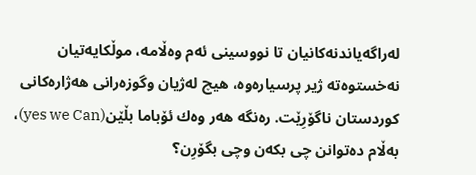له‌راگه‌یاندنه‌كانیان تا نووسینی ئه‌م وه‌ڵامه‌، موڵكایه‌تیان نه‌خستوه‌ته‌ ژیر پرسیاره‌وه‌، هیچ له‌ژیان وگوزه‌رانی هه‌ژاره‌كانی كوردستان ناگۆرِێت. ره‌نگه‌ هه‌ر وه‌ك ئۆباما بڵێن(yes we Can)، به‌ڵام ده‌توانن چی بكه‌ن وچی بگۆرِن؟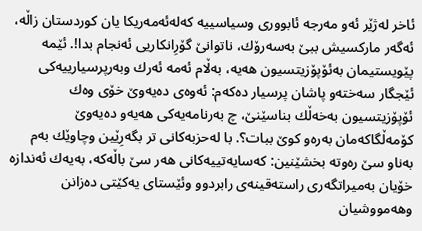ئاخر له‌ژێر ئه‌و مه‌رجه‌ ئابووری وسیاسییه‌ كه‌له‌ئه‌مه‌ریكا یان كوردستان زاڵه‌، ئه‌گه‌ر ماركسیش ببێ به‌سه‌رۆك، ناتوانێ گۆرِانكاریی ئه‌نجام بدا!. ئێمه‌ پێویستیمان به‌ئۆپۆزیتسیون هه‌یه‌، به‌ڵام ئه‌مه‌ ئه‌رك وبه‌رپرسیارییه‌كی ئێجگار سه‌خته‌و پاشان پرسیار ده‌كه‌م: ئه‌وه‌ی ده‌یه‌وێ خۆی وه‌ك ئۆپۆزیتسیون به‌خه‌ڵك بناسێنێ، چ به‌رنامه‌یه‌كی هه‌یه‌و ده‌یه‌وێ كۆمه‌ڵگاكه‌مان به‌ره‌و كوێ ببات؟. با له‌حزبه‌كانی تر بگه‌رِێین وچاوێك به‌م به‌ناو سێ ره‌وته‌ بخشێنین: كه‌سایه‌تییه‌كانی هه‌ر سێ باڵه‌كه‌، به‌یه‌ك ئه‌ندازه‌ خۆیان به‌میراتگه‌ری راسته‌قینه‌ی رابردوو وئێستای یه‌كێتی ده‌زانن وهه‌مووشیان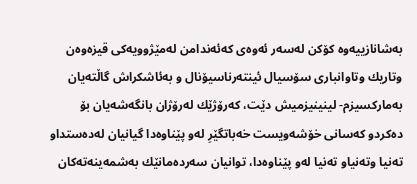به‌شانازییه‌وه‌ كۆكن له‌سه‌ر ئه‌وه‌ی كه‌ئه‌ندامن له‌مێژوویه‌كی قیزه‌وه‌ن وتاریك وتاوانباری سۆسیال ئینته‌رناسیۆنال و به‌ئاشكراش گاڵته‌یان به‌ماركسیزم- لینینیزمیش دێت، كه‌رۆژێك له‌رۆژان بانگه‌شه‌یان بۆ ده‌كردو كه‌سانی خۆشه‌ویست خه‌باتگێرِ له‌و پێناوه‌دا گیانیان له‌ده‌ستداو ته‌نیا وته‌نیاو ته‌نیا له‌و پێناوه‌دا، توانیان سه‌رده‌مانێك به‌شمه‌ینه‌ته‌كان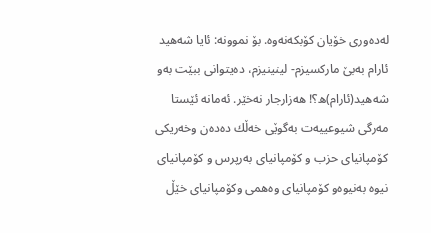له‌ده‌وری خۆیان كۆبكه‌نه‌وه‌. بۆ نموونه‌: ئایا شه‌هید ئارام به‌بێ ماركسیزم- لینینیزم، ده‌یتوانی ببێت به‌و شه‌هید(ئارام)ه‌؟! هه‌زارجار نه‌خێر. ئه‌مانه‌ ئێستا مه‌رگی شیوعییه‌ت به‌گوێی خه‌ڵك ده‌ده‌ن وخه‌ریكی كۆمپانیای حزب و كۆمپانیای به‌رپرس و كۆمپانیای نیوه‌ به‌نیوه‌و كۆمپانیای وه‌همی وكۆمپانیای خێڵ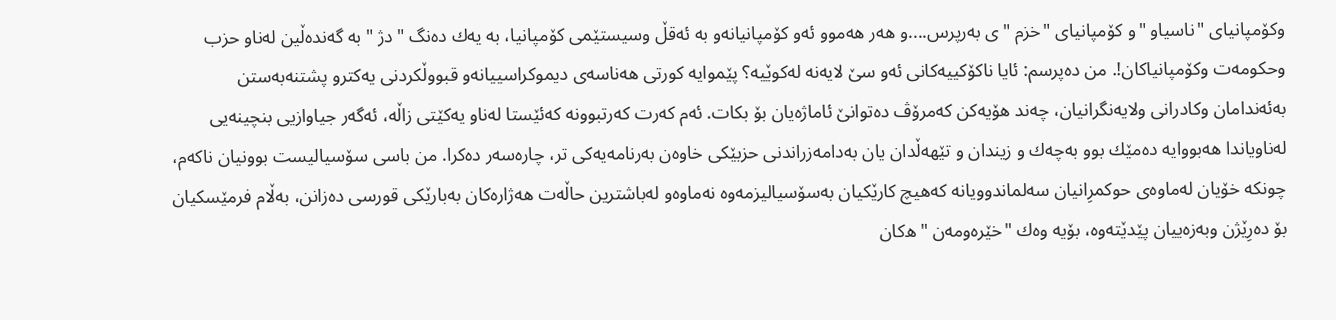وكۆمپانیای "ناسیاو "و كۆمپانیای "خزم "ی به‌رپرس....و هه‌ر هه‌موو ئه‌و كۆمپانیانه‌و به‌ ئه‌قڵ وسیستێمی كۆمپانیا، به‌ یه‌ك ده‌نگ "دژ " به‌ گه‌نده‌ڵین له‌ناو حزب وحكومه‌ت وكۆمپانیاكان!. من ده‌پرسم: ئایا ناكۆكییه‌كانی ئه‌و سێ لایه‌نه‌ له‌كوێیه‌؟ پێموایه‌ كورتی هه‌ناسه‌ی دیموكراسییانه‌و قبووڵكردنی یه‌كترو پشتنه‌به‌ستن به‌ئه‌ندامان وكادرانی ولایه‌نگرانیان، چه‌ند هۆیه‌كن كه‌مرۆڤ ده‌توانێ ئاماژه‌یان بۆ بكات. ئه‌م كه‌رت كه‌رتبوونه‌ كه‌ئێستا له‌ناو یه‌كێتی زاڵه‌، ئه‌گه‌ر جیاوازیی بنچینه‌یی له‌ناویاندا هه‌بووایه‌ ده‌مێك بوو به‌چه‌ك و زیندان و تێهه‌ڵدان یان به‌دامه‌زراندنی حزبێكی خاوه‌ن به‌رنامه‌یه‌كی تر، چاره‌سه‌ر ده‌كرا. من باسی سۆسیالیست بوونیان ناكه‌م، چونكه‌ خۆیان له‌ماوه‌ی حوكمرِانیان سه‌لماندوویانه‌ كه‌هیچ كارێكیان به‌سۆسیالیزمه‌وه‌ نه‌ماوه‌و له‌باشترین حاڵه‌ت هه‌ژاره‌كان به‌بارێكی قورسی ده‌زانن، به‌ڵام فرمێسكیان بۆ ده‌رِێژن وبه‌زه‌ییان پێدێته‌وه‌، بۆیه‌ وه‌ك "خێره‌ومه‌ن "ه‌كان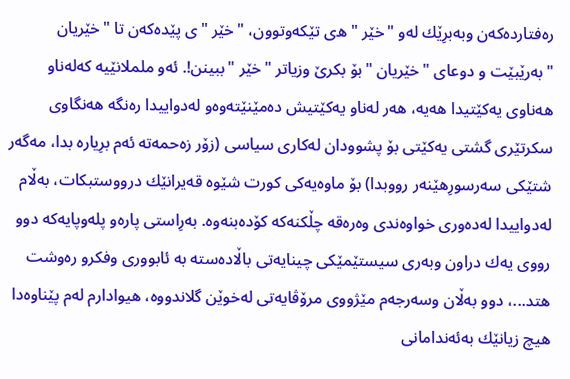ره‌فتارده‌كه‌ن وبه‌برِێك له‌و "خێر "ه‌ی تێكه‌وتوون، "خێر "ی پێده‌كه‌ن تا "خێریان "به‌رێبێت و دوعای "خێریان "بۆ بكرێ وزیاتر "خێر "ببینن!. ئه‌و ململانێیه‌ كه‌له‌ناو هه‌ناوی یه‌كێتیدا هه‌یه‌، هه‌ر له‌ناو یه‌كێتیش ده‌مێنێته‌وه‌و له‌دواییدا ره‌نگه‌ هه‌نگاوی سكرتێری گشتی یه‌كێتی بۆ پشوودان له‌كاری سیاسی (زۆر زه‌حمه‌ته‌ ئه‌م برِیاره‌ بدا، مه‌گه‌ر شتێكی سه‌رسورِهێنه‌ر رووبدا) بۆ ماوه‌یه‌كی كورت شێوه‌ قه‌یرانێك درووستبكات، به‌ڵام له‌دواییدا له‌ده‌وری خواوه‌ندی وه‌ره‌قه‌ چڵكنه‌كه‌ كۆده‌بنه‌وه‌. به‌رِاستی پاره‌و پله‌وپایه‌كه‌ دوو رووی یه‌ك دراون وبه‌ری سیستێمێكی چینایه‌تی باڵاده‌سته‌ به‌ ئابووری وفكرو ره‌وشت هتد...، دوو به‌ڵان وسه‌رجه‌م مێژووی مرۆڤایه‌تی له‌خوێن گلاندووه‌، هیوادارم له‌م پێناوه‌دا هیچ زیانێك به‌ئه‌ندامانی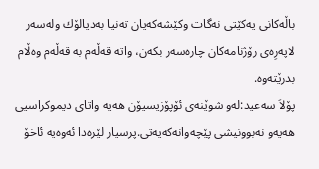باڵه‌كانی یه‌كێتی نه‌گات وكێشه‌كه‌یان ته‌نیا به‌دیالۆك وله‌سه‌ر لاپه‌رِه‌ی رۆژنامه‌كان چاره‌سه‌ر بكه‌ن، واته‌ قه‌ڵه‌م به‌ قه‌ڵه‌م وه‌ڵام بدرێته‌وه‌.
پۆلاَ سه‌عید:له‌و شوێنه‌ی ئۆپۆزیسیۆن هه‌یه‌ واتای دیموكراسیی هه‌یه‌و نه‌بوونیشی پێچه‌وانه‌كه‌یه‌تی.پرسیار لێره‌دا ئه‌وه‌یه‌ ئاخۆ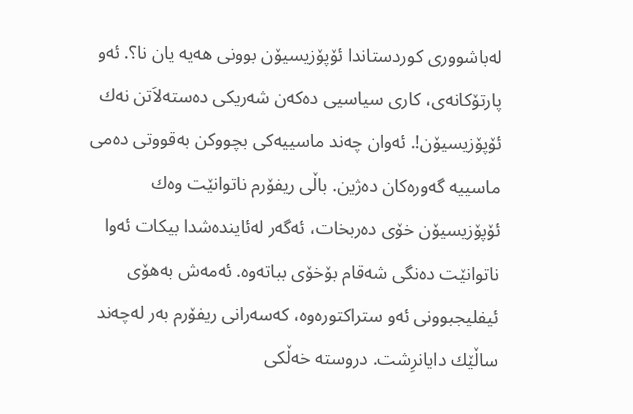له‌باشووری كوردستاندا ئۆپۆزیسیۆن بوونی هه‌یه‌ یان نا؟. ئه‌و پارتۆكانه‌ی، كاری سیاسیی ده‌كه‌ن شه‌ریكی ده‌سته‌لاَتن نه‌ك ئۆپۆزیسیۆن!. ئه‌وان چه‌ند ماسییه‌كی بچووكن به‌قووتی ده‌می ماسییه‌ گه‌وره‌كان ده‌ژین. باڵی ریفۆرم ناتوانێت وه‌ك ئۆپۆزیسیۆن خۆی ده‌ربخات، ئه‌گه‌ر له‌ئاینده‌شدا بیكات ئه‌وا ناتوانێت ده‌نگی شه‌قام بۆخۆی بباته‌وه‌. ئه‌مه‌ش به‌هۆی ئیفلیجبوونی ئه‌و ستراكتوره‌وه‌، كه‌سه‌رانی ریفۆرم به‌ر له‌چه‌ند ساڵێك دایانرِشت. دروسته‌ خه‌ڵكی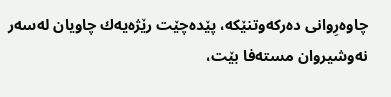چاوه‌رِوانی ده‌ركه‌وتنێكه‌، پێده‌چێت رێژه‌یه‌ك چاویان له‌سه‌ر نه‌وشیروان مسته‌فا بێت،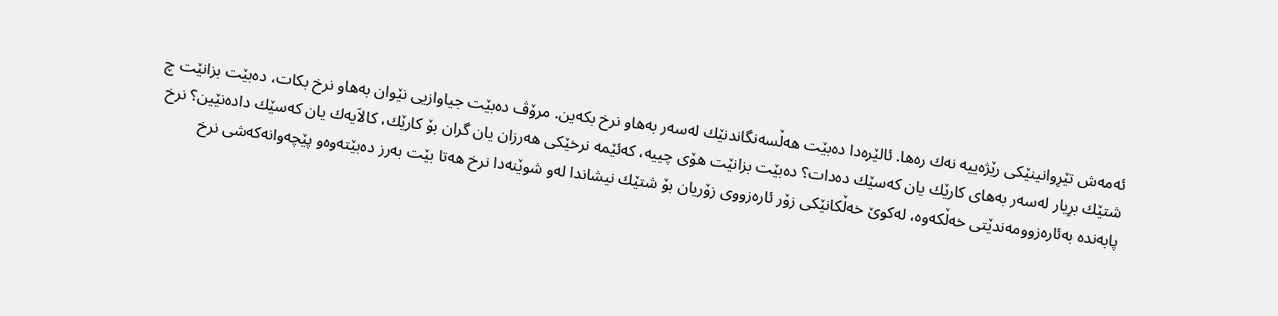ئه‌مه‌ش تێرِوانینێكی رێژه‌ییه‌ نه‌ك ره‌ها. ئالێره‌دا ده‌بێت هه‌ڵسه‌نگاندنێك له‌سه‌ر به‌هاو نرخ بكه‌ین. مرۆڤ ده‌بێت جیاوازیی نێوان به‌هاو نرخ بكات، ده‌بێت بزانێت چ شتێك برِیار له‌سه‌ر به‌های كارێك یان كه‌سێك ده‌دات؟ ده‌بێت بزانێت هۆی چییه‌، كه‌ئێمه‌ نرخێكی هه‌رزان یان گران بۆ كارێك، كالاَیه‌ك یان كه‌سێك داده‌نێین؟ نرخ پابه‌نده‌ به‌ئاره‌زوومه‌ندێتی خه‌ڵكه‌وه‌، له‌كوێ خه‌ڵكانێكی زۆر ئاره‌زووی زۆریان بۆ شتێك نیشاندا له‌و شوێنه‌دا نرخ هه‌تا بێت به‌رز ده‌بێته‌وه‌و پێچه‌وانه‌كه‌شی نرخ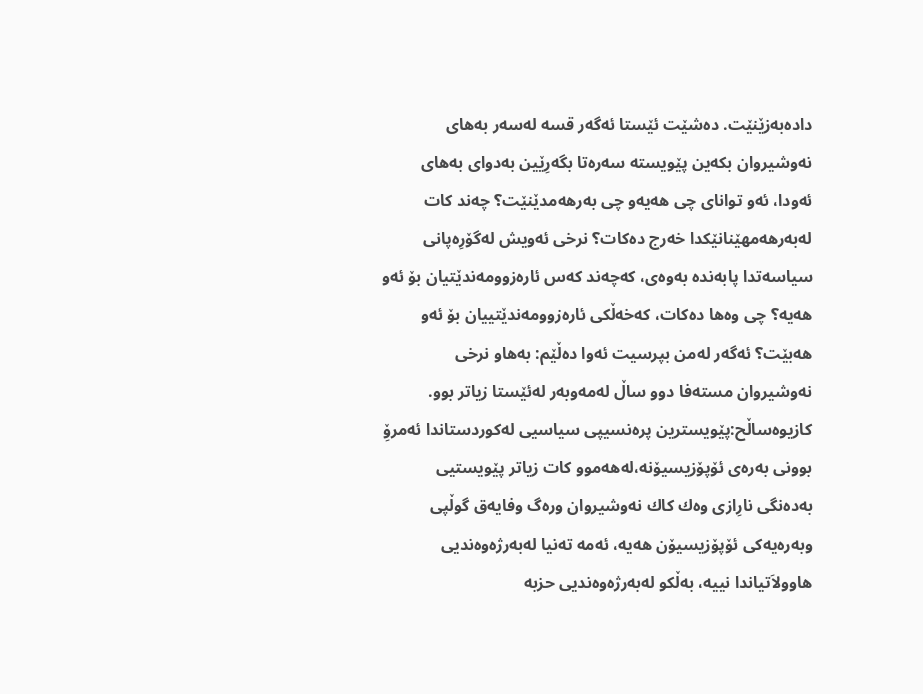داده‌به‌زێنێت. ده‌شێت ئێستا ئه‌گه‌ر قسه‌ له‌سه‌ر به‌های نه‌وشیروان بكه‌ین پێویسته‌ سه‌ره‌تا بگه‌رِێین به‌دوای به‌های ئه‌ودا، ئه‌و توانای چی هه‌یه‌و چی به‌رهه‌مدێنێت؟ چه‌ند كات له‌به‌رهه‌مهێنانێكدا خه‌رج ده‌كات؟ نرخی ئه‌ویش له‌گۆرِه‌پانی سیاسه‌تدا پابه‌نده‌ به‌وه‌ی، كه‌چه‌ند كه‌س ئاره‌زوومه‌ندێتیان بۆ ئه‌و هه‌یه‌؟ چی وه‌ها ده‌كات، كه‌خه‌ڵكی ئاره‌زوومه‌ندێتییان بۆ ئه‌و هه‌بێت؟ ئه‌گه‌ر له‌من بپرسیت ئه‌وا ده‌ڵێم: به‌هاو نرخی نه‌وشیروان مسته‌فا دوو ساڵ له‌مه‌وبه‌ر له‌ئێستا زیاتر بوو.
كازیوه‌ساڵح:پێویسترین پره‌نسیپی سیاسیی له‌كوردستاندا ئه‌مرۆِ بوونی به‌ره‌ی ئۆپۆزیسیۆنه‌،له‌هه‌موو كات زیاتر پێویستیی به‌ده‌نگی نارِازی وه‌ك كاك نه‌وشیروان وره‌گ وفایه‌ق گوڵپی وبه‌ره‌یه‌كی ئۆپۆزیسیۆن هه‌یه‌، ئه‌مه‌ ته‌نیا له‌به‌رژه‌وه‌ندیی هاوولاَتیاندا نییه‌، به‌ڵكو له‌به‌رژه‌وه‌ندیی حزبه‌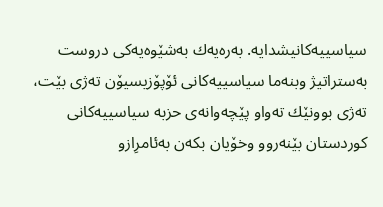سیاسییه‌كانیشدایه‌. به‌ره‌یه‌ك به‌شێوه‌یه‌كی دروست به‌ستراتیژ وبنه‌ما سیاسییه‌كانی ئۆپۆزیسیۆن ته‌ژی بێت، ته‌ژی بوونێك ته‌واو پێچه‌وانه‌ی حزبه‌ سیاسییه‌كانی كوردستان بێنه‌روو وخۆیان بكه‌ن به‌ئامرِازو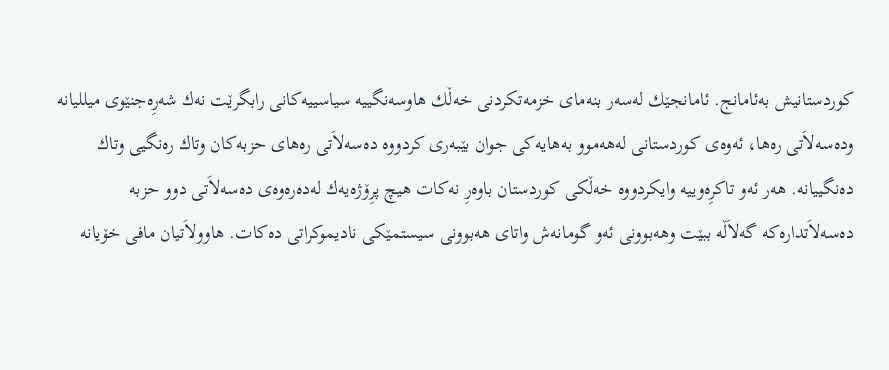كوردستانیش به‌ئامانج. ئامانجێك له‌سه‌ر بنه‌مای خزمه‌تكردنی خه‌ڵك هاوسه‌نگییه‌ سیاسییه‌كانی رابگرێت نه‌ك شه‌رِه‌جنێوی میللیانه‌ وده‌سه‌لاَتی ره‌ها، ئه‌وه‌ی كوردستانی له‌هه‌موو به‌هایه‌كی جوان بێبه‌ری كردووه‌ ده‌سه‌لاَتی ره‌های حزبه‌كان وتاك ره‌نگیی وتاك ده‌نگییانه‌. هه‌ر ئه‌و تاكرِه‌وییه‌ وایكردووه‌ خه‌ڵكی كوردستان باوه‌رِ نه‌كات هیچ پرِۆژه‌یه‌ك له‌ده‌ره‌وه‌ی ده‌سه‌لاَتی دوو حزبه‌ ده‌سه‌لاَتداره‌كه‌ گه‌لاَڵه‌ ببێت وهه‌بوونی ئه‌و گومانه‌ش واتای هه‌بوونی سیستمێكی نادیموكراتی ده‌كات. هاوولاَتیان مافی خۆیانه‌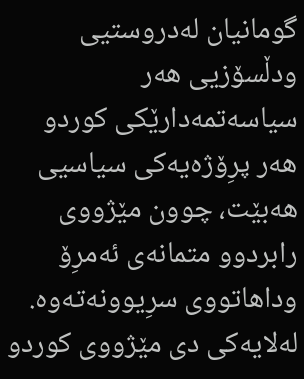گومانیان له‌دروستیی ودڵسۆزیی هه‌ر سیاسه‌تمه‌دارێكی كوردو هه‌ر پرِۆژه‌یه‌كی سیاسیی هه‌بێت، چوون مێژووی رابردوو متمانه‌ی ئه‌مرِۆ وداهاتووی سرِیوونه‌ته‌وه‌. له‌لایه‌كی دی مێژووی كوردو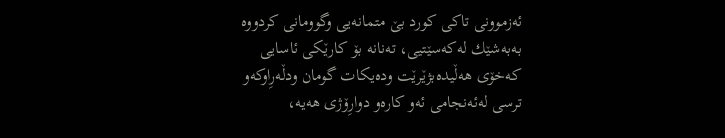ئه‌زموونی تاكی كورد بێ متمانه‌یی وگوومانی كردووه‌ به‌به‌شێك له‌كه‌سێتیی، ته‌نانه‌ بۆ كارێكی ئاسایی كه‌خۆی هه‌ڵیده‌بژێرێت وده‌یكات گومان ودڵه‌رِاوكه‌و ترسی له‌ئه‌نجامی ئه‌و كاره‌و دوارِۆژی هه‌یه‌،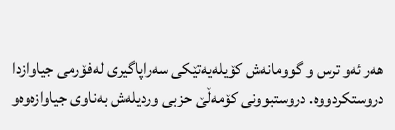هه‌ر ئه‌و ترس و گوومانه‌ش كۆیله‌یه‌تێكی سه‌راپاگیری له‌فۆرمی جیاوازدا دروستكردووه‌. دروستبوونی كۆمه‌ڵێ حزبی وردیله‌ش به‌ناوی جیاوازه‌وه‌و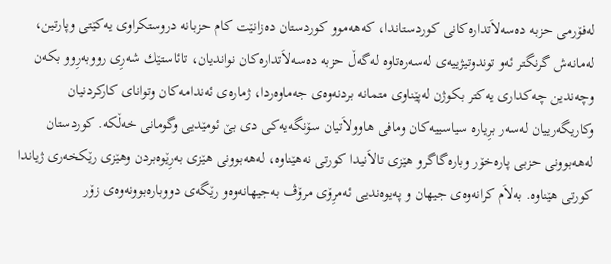له‌فۆرمی حزبه‌ ده‌سه‌لاَتداره‌كانی كوردستاندا، كه‌هه‌موو كوردستان ده‌زانێت كام حزبانه‌ دروستكراوی یه‌كێتی وپارتین، له‌مانه‌ش گرنگتر ئه‌و توندوتیژییه‌ی له‌سه‌ره‌تاوه‌ له‌گه‌ڵ حزبه‌ ده‌سه‌لاَتداره‌كان نواندیان، تائاستێك شه‌رِی رووبه‌رِوو بكه‌ن وچه‌ندین چه‌كداری یه‌كتر بكوژن له‌پێناوی متمانه‌ بردنه‌وه‌ی جه‌ماوه‌ردا، ژماره‌ی ئه‌ندامه‌كان وتوانای كاركردنیان وكاریگه‌رییان له‌سه‌ر برِیاره‌ سیاسییه‌كان ومافی هاوولاَتیان سۆنگه‌یه‌كی دی بێ ئومێدیی وگومانی خه‌ڵكه‌. كوردستان له‌هه‌بوونی حزبی پاره‌خۆر وباره‌گاگرو هێزی تالاَنیدا كورتی نه‌هێناوه‌، له‌هه‌بوونی هێزی به‌رِێوه‌بردن وهێزی رێكخه‌ری ژیاندا كورتی هێناوه‌. به‌لاَم كرانه‌وه‌ی جیهان و په‌یوه‌ندیی ئه‌مرِۆی مرۆڤ به‌جیهانه‌وه‌و رێگه‌ی دووباره‌بوونه‌وه‌ی زۆر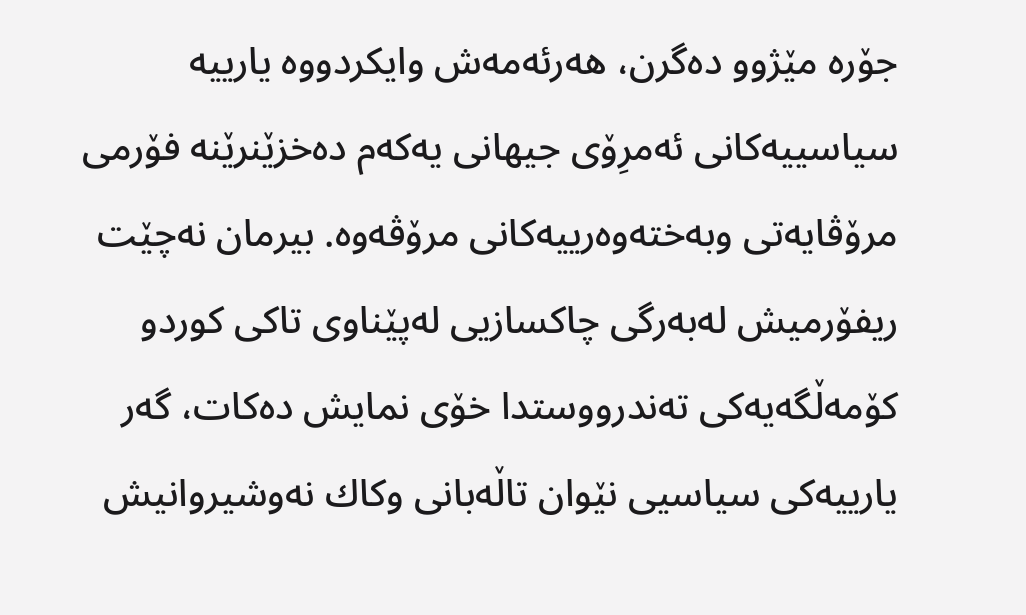جۆره‌ مێژوو ده‌گرن، هه‌رئه‌مه‌ش وایكردووه‌ یارییه‌ سیاسییه‌كانی ئه‌مرِۆی جیهانی یه‌كه‌م ده‌خزێنرێنه‌ فۆرمی مرۆڤایه‌تی وبه‌خته‌وه‌رییه‌كانی مرۆڤه‌وه‌. بیرمان نه‌چێت ریفۆرمیش له‌به‌رگی چاكسازیی له‌پێناوی تاكی كوردو كۆمه‌ڵگه‌یه‌كی ته‌ندرووستدا خۆی نمایش ده‌كات، گه‌ر یارییه‌كی سیاسیی نێوان تاڵه‌بانی وكاك نه‌وشیروانیش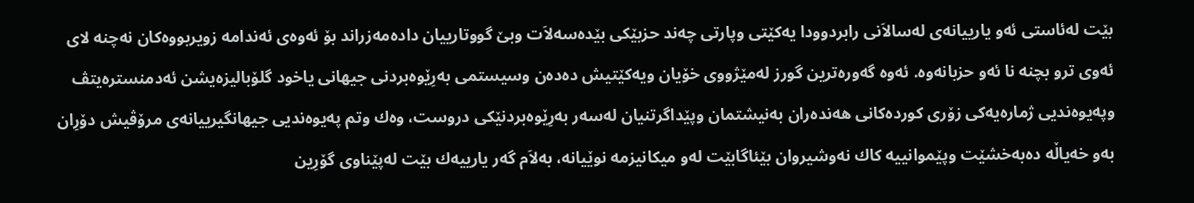بێت له‌ئاستی ئه‌و یارییانه‌ی له‌سالاَنی رابردوودا یه‌كێتی وپارتی چه‌ند حزبێكی بێده‌سه‌لاَت وبێ گووتارییان داده‌مه‌زراند بۆ ئه‌وه‌ی ئه‌ندامه‌ زویربووه‌كان نه‌چنه‌ لای ئه‌وی ترو بچنه‌ نا ئه‌و حزبانه‌وه‌. ئه‌وه‌ گه‌وره‌ترین گورز له‌مێژووی خۆیان ویه‌كێتیش ده‌ده‌ن وسیستمی به‌رِێوه‌بردنی جیهانی یاخود گلۆبالیزه‌یشن ئه‌دمنستره‌یتڤ وپه‌یوه‌ندیی ژماره‌یه‌كی زۆری كورده‌كانی هه‌نده‌ران به‌نیشتمان وپێداگرتنیان له‌سه‌ر به‌رِێوه‌بردنێكی دروست، وه‌ك وتم په‌یوه‌ندیی جیهانگیرییانه‌ی مرۆڤیش دۆرِان به‌و خه‌یاڵه‌ ده‌به‌خشێت وپێموانییه‌ كاك نه‌وشیروان بێئاگابێت له‌و میكانیزمه‌ نوێیانه‌، به‌لاَم گه‌ر یارییه‌ك بێت له‌پێناوی گۆرِین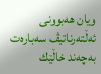ویان هه‌بوونی ئه‌ڵته‌رناتیڤ سه‌باره‌ت به‌چه‌ند خاڵێك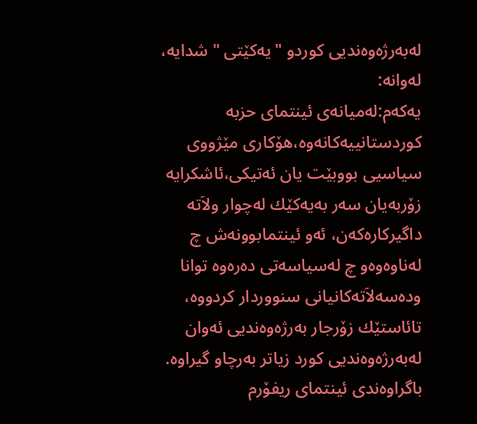له‌به‌رژه‌وه‌ندیی كوردو "یه‌كێتی " شدایه‌، له‌وانه‌:
یه‌كه‌م:له‌میانه‌ی ئینتمای حزبه‌ كوردستانییه‌كانه‌وه‌،هۆكاری مێژووی سیاسیی بووبێت یان ئه‌تیكی،ئاشكرایه‌ زۆربه‌یان سه‌ر به‌یه‌كێك له‌چوار ولاَته‌ داگیركاره‌كه‌ن، ئه‌و ئینتمابوونه‌ش چ له‌ناوه‌وه‌و چ له‌سیاسه‌تی ده‌ره‌وه‌ توانا وده‌سه‌لاَته‌كانیانی سنووردار كردووه‌، تائاستێك زۆرجار به‌رژه‌وه‌ندیی ئه‌وان له‌به‌رژه‌وه‌ندیی كورد زیاتر به‌رچاو گیراوه‌. باگراوه‌ندی ئینتمای ریفۆرم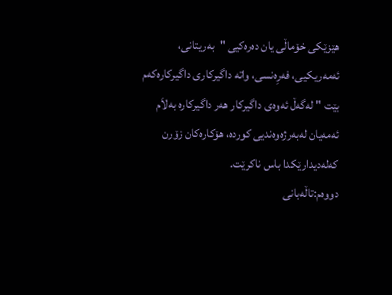هێزێكی خۆماڵی یان ده‌ره‌كیی "به‌ریتانی، ئه‌مه‌ریكیی، فه‌رِه‌نسی، واته‌ داگیركاری داگیركاره‌كه‌م بێت " له‌گه‌ڵ ئه‌وه‌ی داگیركار هه‌ر داگیركاره‌ به‌لاَم ئه‌مه‌یان له‌به‌رژه‌وه‌ندیی كورده‌، هۆكاره‌كان زۆرن كه‌له‌دیدارێكدا باس ناكرێت.
دووه‌م:تاڵه‌بانی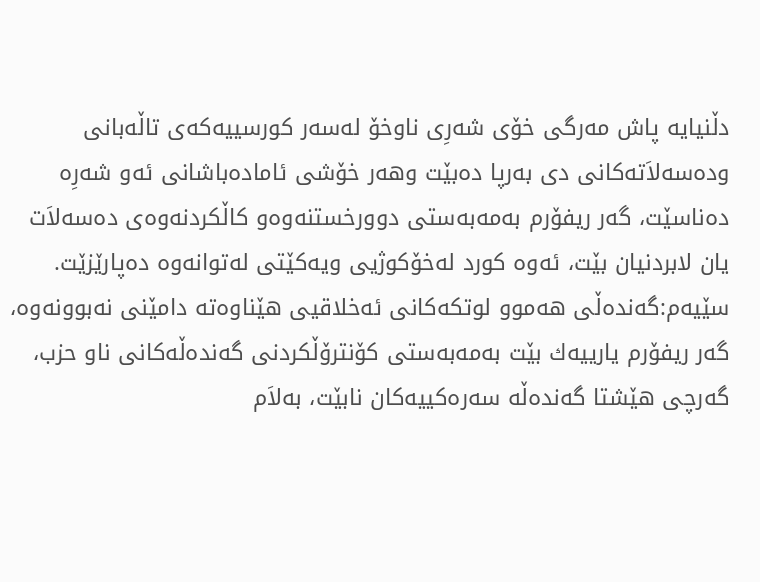دڵنیایه‌ پاش مه‌رگی خۆی شه‌رِی ناوخۆ له‌سه‌ر كورسییه‌كه‌ی تاڵه‌بانی وده‌سه‌لاَته‌كانی دی به‌رپا ده‌بێت وهه‌ر خۆشی ئاماده‌باشانی ئه‌و شه‌رِه‌ ده‌ناسێت، گه‌ر ریفۆرم به‌مه‌به‌ستی دوورخستنه‌وه‌و كاڵكردنه‌وه‌ی ده‌سه‌لاَت یان لابردنیان بێت، ئه‌وه‌ كورد له‌خۆكوژیی ویه‌كێتی له‌توانه‌وه‌ ده‌پارێزێت.
سێیه‌م:گه‌نده‌ڵی هه‌موو لوتكه‌كانی ئه‌خلاقیی هێناوه‌ته‌ دامێنی نه‌بوونه‌وه‌، گه‌ر ریفۆرم یارییه‌ك بێت به‌مه‌به‌ستی كۆنترۆڵكردنی گه‌نده‌ڵه‌كانی ناو حزب، گه‌رچی هێشتا گه‌نده‌ڵه‌ سه‌ره‌كییه‌كان نابێت، به‌لاَم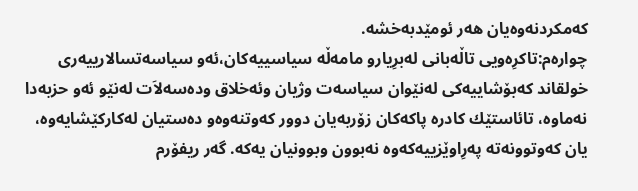كه‌مكردنه‌وه‌یان هه‌ر ئومێدبه‌خشه‌.
چواره‌م:تاكرِه‌ویی تاڵه‌بانی له‌برِیارو مامه‌ڵه‌ سیاسییه‌كان،ئه‌و سیاسه‌تسالارییه‌ری خولقاند كه‌بۆشاییه‌كی له‌نێوان سیاسه‌ت وژیان وئه‌خلاق وده‌سه‌لاَت له‌نێو ئه‌و حزبه‌دا نه‌ماوه‌، تائاستێك كادره‌ پاكه‌كان زۆربه‌یان دوور كه‌وتنه‌وه‌و ده‌ستیان له‌كاركێشایه‌وه‌، یان كه‌وتوونه‌ته‌ په‌رِاوێزییه‌كه‌وه‌ نه‌بوون وبوونیان یه‌كه‌. گه‌ر ریفۆرم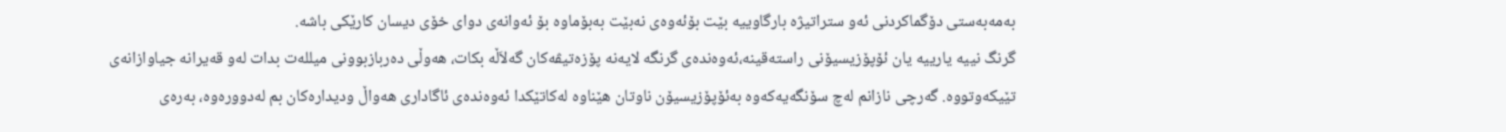به‌مه‌به‌ستی دۆگماكردنی ئه‌و ستراتیژه‌ بارگاوییه‌ بێت بۆئه‌وه‌ی نه‌بێت به‌بۆماوه‌ بۆ ئه‌وانه‌ی دوای خۆی دیسان كارێكی باشه‌.
گرنگ نییه‌ یارییه‌ یان ئۆپۆزیسیۆنی راسته‌قینه‌،ئه‌وه‌نده‌ی گرنگه‌ لایه‌نه‌ پۆزه‌تیڤه‌كان گه‌لاَڵه‌ بكات، هه‌وڵی ده‌ربازبوونی میلله‌ت بدات له‌و قه‌یرانه‌ جیاوازانه‌ی تێیكه‌وتووه‌. گه‌رچی نازانم له‌چ سۆنگه‌یه‌كه‌وه‌ به‌ئۆپۆزیسیۆن ناوتان هێناوه‌ له‌كاتێكدا ئه‌وه‌نده‌ی ئاگاداری هه‌واڵ ودیداره‌كان بم له‌دووره‌وه‌، به‌ره‌ی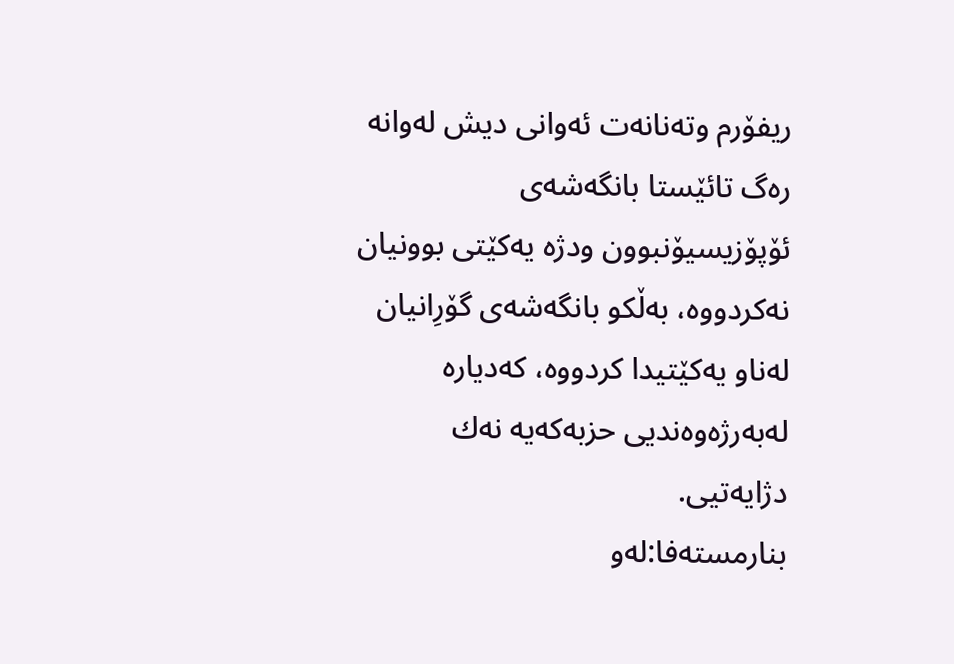ریفۆرم وته‌نانه‌ت ئه‌وانی دیش له‌وانه‌ ره‌گ تائێستا بانگه‌شه‌ی ئۆپۆزیسیۆنبوون ودژه‌ یه‌كێتی بوونیان نه‌كردووه‌، به‌ڵكو بانگه‌شه‌ی گۆرِانیان له‌ناو یه‌كێتیدا كردووه‌، كه‌دیاره‌ له‌به‌رژه‌وه‌ندیی حزبه‌كه‌یه‌ نه‌ك دژایه‌تیی.
بنارمسته‌فا:له‌و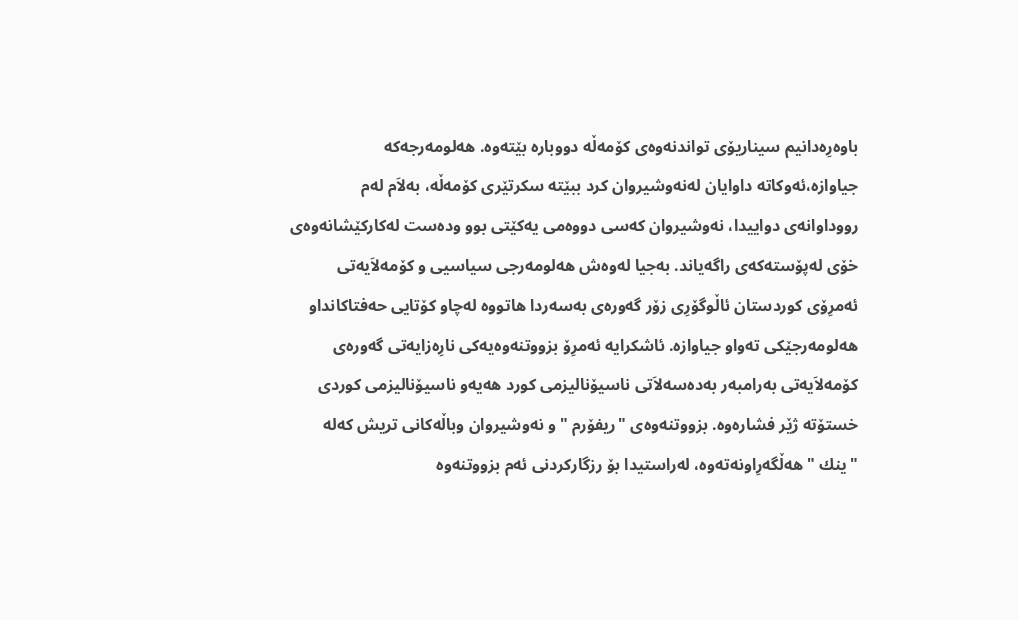باوه‌رِه‌دانیم سیناریۆی تواندنه‌وه‌ی كۆمه‌ڵه‌ دووباره‌ بێته‌وه‌. هه‌لومه‌رجه‌كه‌ جیاوازه‌،ئه‌وكاته‌ داوایان له‌نه‌وشیروان كرد ببێته‌ سكرتێری كۆمه‌ڵه‌، به‌لاَم له‌م رووداوانه‌ی دواییدا، نه‌وشیروان كه‌سی دووه‌می یه‌كێتی بوو وده‌ست له‌كاركێشانه‌وه‌ی خۆی له‌پۆسته‌كه‌ی راگه‌یاند. به‌جیا له‌وه‌ش هه‌لومه‌رجی سیاسیی و كۆمه‌لاَیه‌تی ئه‌مرِۆی كوردستان ئاڵوگۆرِی زۆر گه‌وره‌ی به‌سه‌ردا هاتووه‌ له‌چاو كۆتایی حه‌فتاكانداو هه‌لومه‌رجێكی ته‌واو جیاوازه‌. ئاشكرایه‌ ئه‌مرِۆ بزووتنه‌وه‌یه‌كی نارِه‌زایه‌تی گه‌وره‌ی كۆمه‌لاَیه‌تی به‌رامبه‌ر به‌ده‌سه‌لاَتی ناسیۆنالیزمی كورد هه‌یه‌و ناسیۆنالیزمی كوردی خستۆته‌ ژێر فشاره‌وه‌. بزووتنه‌وه‌ی "ریفۆرم "و نه‌وشیروان وباڵه‌كانی تریش كه‌له‌ "ینك " هه‌ڵگه‌رِاونه‌ته‌وه‌، له‌راستیدا بۆ رزگاركردنی ئه‌م بزووتنه‌وه‌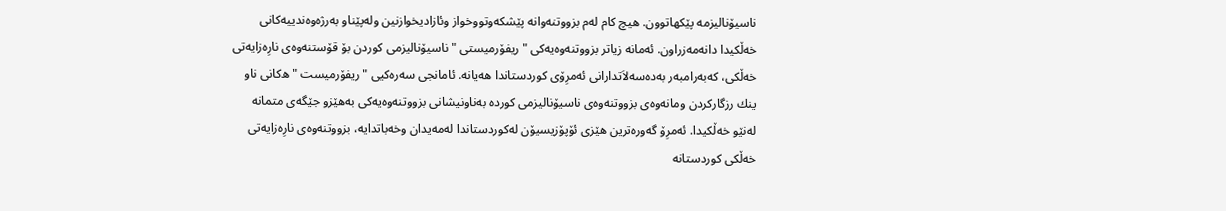ناسیۆنالیزمه‌ پێكهاتوون. هیچ كام له‌م بزووتنه‌وانه‌ پێشكه‌وتووخواز وئازادیخوازنین وله‌پێناو به‌رژه‌وه‌ندییه‌كانی خه‌ڵكیدا دانه‌مه‌زراون. ئه‌مانه‌ زیاتر بزووتنه‌وه‌یه‌كی "ریفۆرمیستی " ناسیۆنالیزمی كوردن بۆ قۆستنه‌وه‌ی نارِه‌زایه‌تی خه‌ڵكی، كه‌به‌رامبه‌ر به‌ده‌سه‌لاَتدارانی ئه‌مرِۆی كوردستاندا هه‌یانه‌. ئامانجی سه‌ره‌كیی "ریفۆرمیست "ه‌كانی ناو ینك رزگاركردن ومانه‌وه‌ی بزووتنه‌وه‌ی ناسیۆنالیزمی كورده‌ به‌ناونیشانی بزووتنه‌وه‌یه‌كی به‌هێزو جێگه‌ی متمانه‌ له‌نێو خه‌ڵكیدا. ئه‌مرِۆ گه‌وره‌ترین هێزی ئۆپۆزیسیۆن له‌كوردستاندا له‌مه‌یدان وخه‌باتدایه‌، بزووتنه‌وه‌ی نارِه‌زایه‌تی خه‌ڵكی كوردستانه‌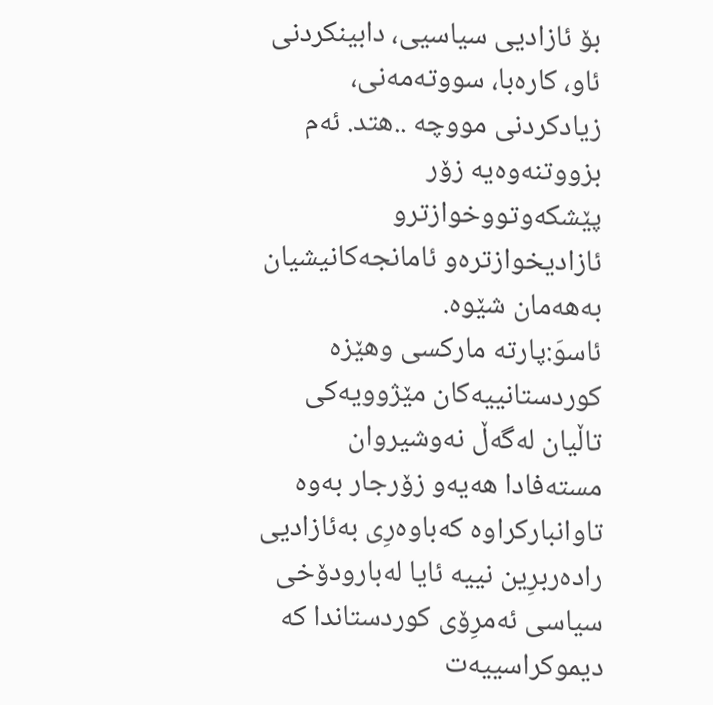بۆ ئازادیی سیاسیی، دابینكردنی ئاو، كاره‌با، سووته‌مه‌نی، زیادكردنی مووچه‌ ..هتد. ئه‌م بزووتنه‌وه‌یه‌ زۆر پێشكه‌وتووخوازترو ئازادیخوازتره‌و ئامانجه‌كانیشیان به‌هه‌مان شێوه‌.
ئاسوَ:پارته‌ ماركسی وهێزه‌ كوردستانییه‌كان مێژوویه‌كى تاڵیان له‌گه‌ڵ نه‌وشیروان مسته‌فادا هه‌یه‌و زۆرجار به‌وه‌ تاوانباركراوه‌ كه‌باوه‌رِى به‌ئازادیى راده‌ربرِین نییه‌ ئایا له‌بارودۆخى سیاسى ئه‌مرِۆى كوردستاندا كه‌ دیموكراسییه‌ت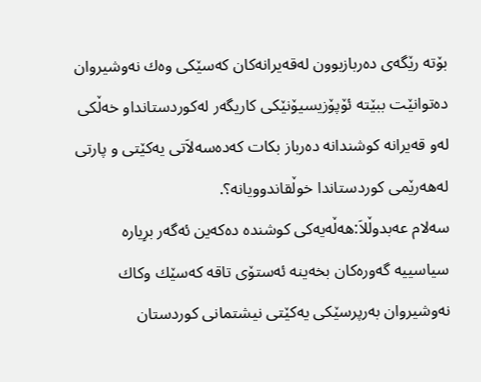بۆته‌ رێگه‌ى ده‌ربازبوون له‌قه‌یرانه‌كان كه‌سێكى وه‌ك نه‌وشیروان ده‌توانێت ببێته‌ ئۆپۆزیسیۆنێكى كاریگه‌ر له‌كوردستانداو خه‌ڵكى له‌و قه‌یرانه‌ كوشندانه‌ ده‌رباز بكات كه‌ده‌سه‌لاَتى یه‌كێتى و پارتى له‌هه‌رێمى كوردستاندا خوڵقاندوویانه‌؟.
سه‌لام عه‌بدوڵلاَ:هه‌ڵه‌یه‌كی كوشنده‌ ده‌كه‌ین ئه‌گه‌ر برِیاره‌ سیاسییه‌ گه‌وره‌كان بخه‌ینه‌ ئه‌ستۆی تاقه‌ كه‌سێك وكاك نه‌وشیروان به‌رپرسێكی یه‌كێتی نیشتمانی كوردستان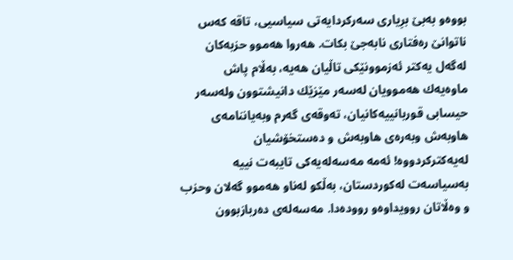بووه‌و به‌بێ برِیاری سه‌ركردایه‌تی سیاسیی، تاقه‌ كه‌س ناتوانێ ره‌فتاری نابه‌جێ بكات. هه‌روا هه‌موو حزبه‌كان له‌گه‌ل یه‌كتر ئه‌زموونێكی تاڵیان هه‌یه‌، به‌ڵام پاش ماوه‌یه‌ك هه‌موویان له‌سه‌ر مێزێك دانیشتوون وله‌سه‌ر حیسابی قوربانییه‌كانیان، ته‌وقه‌ی گه‌رم وبه‌یاننامه‌ی هاوبه‌ش وبه‌ره‌ی هاوبه‌ش و ده‌ستخۆشیان له‌یه‌كتركردووه‌! ئه‌مه‌ مه‌سه‌له‌یه‌كی تایبه‌ت نییه‌ به‌سیاسه‌ت له‌كوردستان، به‌ڵكو له‌ناو هه‌موو گه‌لان وحزب و وه‌ڵاتان روویداوه‌و رووده‌دا. مه‌سه‌له‌ی ده‌ربازبوون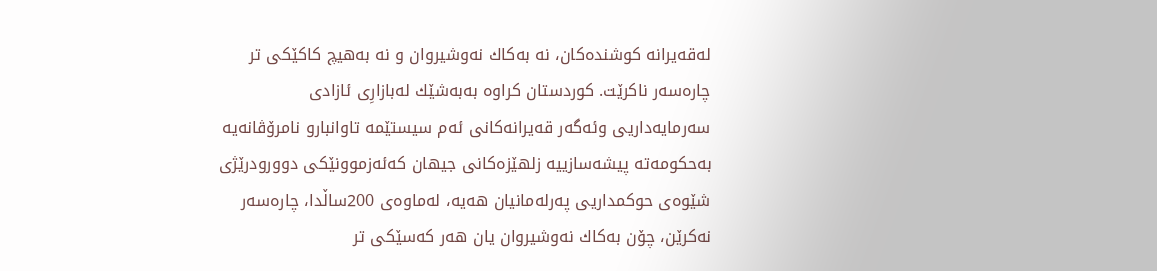له‌قه‌یرانه‌ كوشنده‌كان، نه‌ به‌كاك نه‌وشیروان و نه‌ به‌هیچ كاكێكی تر چاره‌سه‌ر ناكرێت. كوردستان كراوه‌ به‌به‌شێك له‌بازارِی ئازادی سه‌رمایه‌داریی وئه‌گه‌ر قه‌یرانه‌كانی ئه‌م سیستێمه‌ تاوانبارو نامرۆڤانه‌یه‌ به‌حكومه‌ته‌ پیشه‌سازییه‌ زلهێزه‌كانی جیهان كه‌ئه‌زموونێكی دوورودرێژی شێوه‌ی حوكمداریی په‌رله‌مانیان هه‌یه‌، له‌ماوه‌ی 200ساڵدا، چاره‌سه‌ر نه‌كرێن، چۆن به‌كاك نه‌وشیروان یان هه‌ر كه‌سێكی تر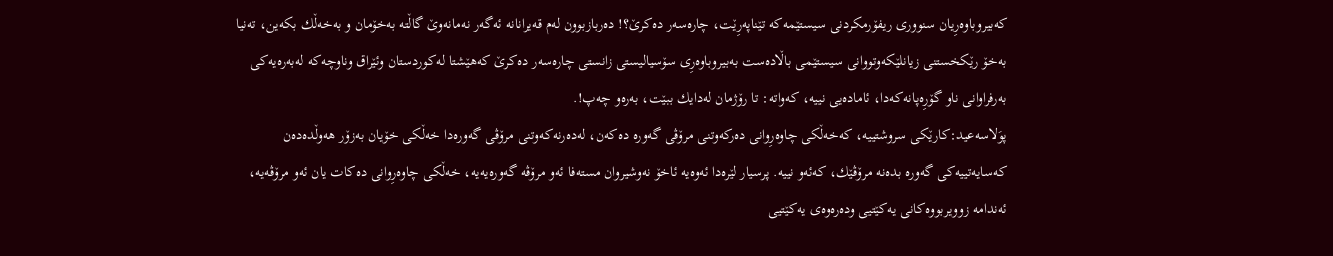كه‌بیروباوه‌رِیان سنووری ریفۆرمكردنی سیستێمه‌كه‌ تێناپه‌رِێت، چاره‌سه‌ر ده‌كرێ؟! ده‌ربازبوون له‌م قه‌یرانانه‌ ئه‌گه‌ر نه‌مانه‌وێ گاڵته‌ به‌خۆمان و به‌خه‌ڵك بكه‌ین، ته‌نیا به‌خۆ رێكخستنی زیانلێكه‌وتووانی سیستێمی باڵاده‌ست به‌بیروباوه‌رِی سۆسیالیستی زانستی چاره‌سه‌ر ده‌كرێ كه‌هێشتا له‌كوردستان وئێراق وناوچه‌كه‌ له‌به‌ره‌یه‌كی به‌رفراوانی ناو گۆرِه‌پانه‌كه‌دا، ئاماده‌یی نییه‌، كه‌واته‌: تا رۆژمان له‌دایك ببێت، به‌ره‌و چه‌پ!.
پوَلاسه‌عید:كارێكی سروشتییه‌، كه‌خه‌ڵكی چاوه‌رِوانی ده‌ركه‌وتنی مرۆڤی گه‌وره‌ ده‌كه‌ن، له‌ده‌رنه‌كه‌وتنی مرۆڤی گه‌وره‌دا خه‌ڵكی خۆیان به‌زۆر هه‌وڵده‌ده‌ن كه‌سایه‌تییه‌كی گه‌وره‌ بده‌نه‌ مرۆڤێك، كه‌ئه‌و نییه‌. پرسیار لێره‌دا ئه‌وه‌یه‌ ئاخۆ نه‌وشیروان مسته‌فا ئه‌و مرۆڤه‌ گه‌وره‌یه‌یه‌، خه‌ڵكی چاوه‌رِوانی ده‌كات یان ئه‌و مرۆڤه‌یه‌، ئه‌ندامه‌ زوویربووه‌كانی یه‌كێتیی وده‌ره‌وه‌ی یه‌كێتیی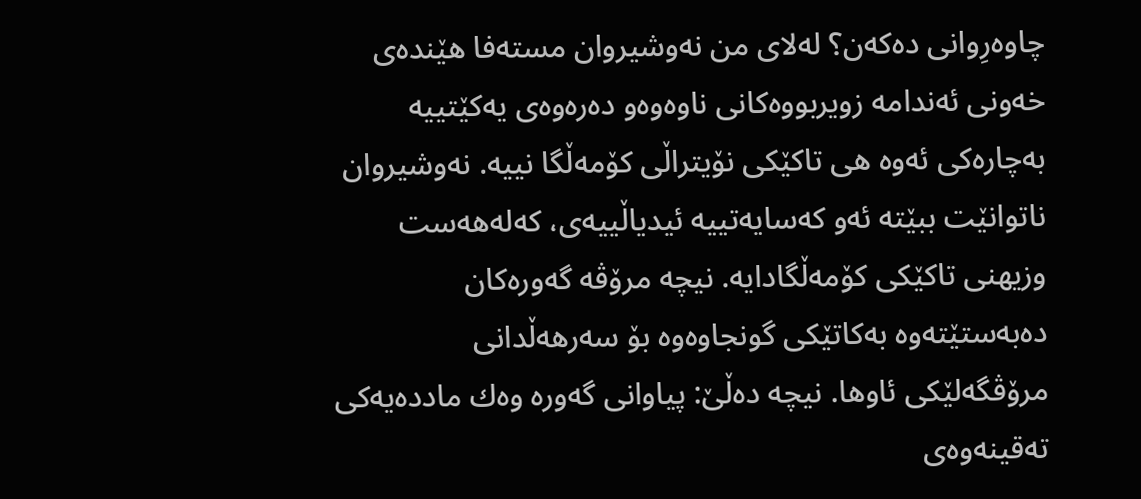چاوه‌رِوانی ده‌كه‌ن؟ له‌لای من نه‌وشیروان مسته‌فا هێنده‌ی خه‌ونی ئه‌ندامه‌ زویربووه‌كانی ناوه‌وه‌و ده‌ره‌وه‌ی یه‌كێتییه‌ به‌چاره‌كی ئه‌وه‌ هی تاكێكی نۆیتراڵی كۆمه‌ڵگا نییه‌. نه‌وشیروان ناتوانێت ببێته‌ ئه‌و كه‌سایه‌تییه‌ ئیدیاڵییه‌ی، كه‌له‌هه‌ست وزیهنی تاكێكی كۆمه‌ڵگادایه‌. نیچه‌ مرۆڤه‌ گه‌وره‌كان ده‌به‌ستێته‌وه‌ به‌كاتێكی گونجاوه‌وه‌ بۆ سه‌رهه‌ڵدانی مرۆڤگه‌لێكی ئاوها. نیچه‌ ده‌ڵێ: پیاوانی گه‌وره‌ وه‌ك مادده‌یه‌كی ته‌قینه‌وه‌ی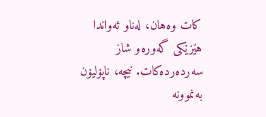كات وه‌هان، له‌ناو ئه‌واندا هێزێكی گه‌وره‌و شاز سه‌رده‌رده‌كات. نیچه‌، ناپۆلیۆن به‌نموونه‌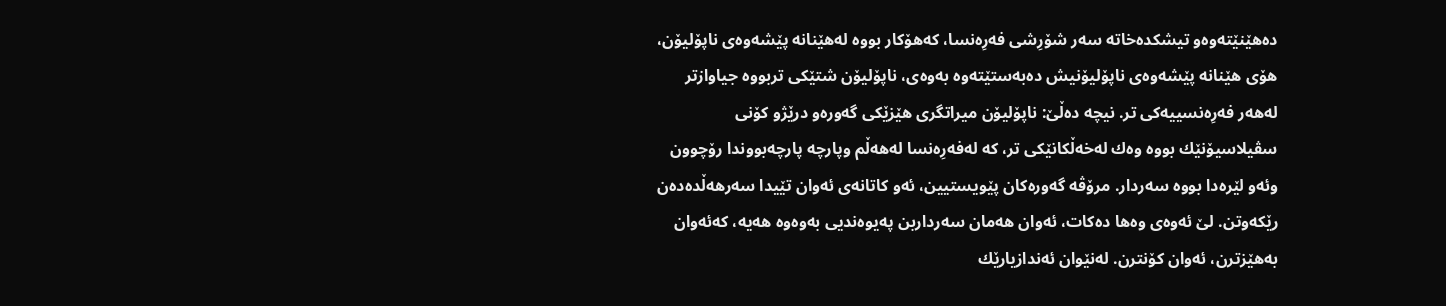ده‌هێنێته‌وه‌و تیشكده‌خاته‌ سه‌ر شۆرِشی فه‌رِه‌نسا، كه‌هۆكار بووه‌ له‌هێنانه‌ پێشه‌وه‌ی ناپۆلیۆن، هۆی هێنانه‌ پێشه‌وه‌ی ناپۆلیۆنیش ده‌به‌ستێته‌وه‌ به‌وه‌ی، ناپۆلیۆن شتێكی تربووه‌ جیاوازتر له‌هه‌ر فه‌رِه‌نسییه‌كی تر. نیچه‌ ده‌ڵێ: ناپۆلیۆن میراتگری هێزێكی گه‌وره‌و درێژو كۆنی سڤیلاسیۆنێك بووه‌ وه‌ك له‌خه‌ڵكانێكی تر، كه‌ له‌فه‌رِه‌نسا له‌هه‌ڵم وپارچه‌ پارچه‌بووندا رۆچوون وئه‌و لێره‌دا بووه‌ سه‌ردار. مرۆڤه‌ گه‌وره‌كان پێویستیین، ئه‌و كاتانه‌ی ئه‌وان تێیدا سه‌رهه‌ڵده‌ده‌ن رێكه‌وتن. لێ ئه‌وه‌ی وه‌ها ده‌كات، ئه‌وان هه‌مان سه‌رداربن په‌یوه‌ندیی به‌وه‌وه‌ هه‌یه‌، كه‌ئه‌وان به‌هێزترن، ئه‌وان كۆنترن. له‌نێوان ئه‌ندازیارێك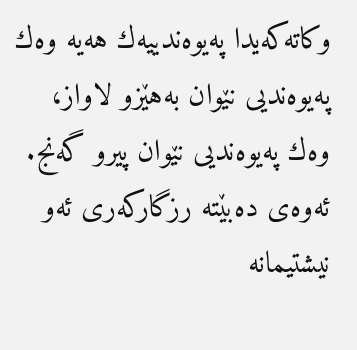وكاته‌كه‌یدا په‌یوه‌ندییه‌ك هه‌یه‌ وه‌ك په‌یوه‌ندیی نێوان به‌هێزو لاواز، وه‌ك په‌یوه‌ندیی نێوان پیرو گه‌نج. ئه‌وه‌ی ده‌بێته‌ رزگاركه‌ری ئه‌و نیشتیمانه‌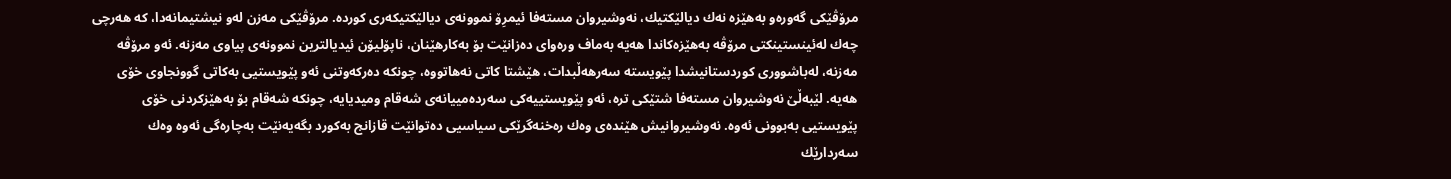مرۆڤێكی گه‌وره‌و به‌هێزه‌ نه‌ك دیالێكتیك، نه‌وشیروان مسته‌فا ئیمرِۆ نموونه‌ی دیالێكتیكه‌ری كورده‌. مرۆڤێكی مه‌زن له‌و نیشتیمانه‌دا، كه‌ هه‌رچی چه‌ك له‌ئینستینكتی مرۆڤه‌ به‌هێزه‌كاندا هه‌یه‌ به‌ماف وره‌وای ده‌زانێت بۆ به‌كارهێنان، ناپۆلیۆن ئیدیالترین نموونه‌ی پیاوی مه‌زنه‌. ئه‌و مرۆڤه‌ مه‌زنه‌، له‌باشووری كوردستانیشدا پێویسته‌ سه‌رهه‌ڵبدات، هێشتا كاتی نه‌هاتووه‌، چونكه‌ ده‌ركه‌وتنی ئه‌و پێویستیی به‌كاتی گوونجاوی خۆی هه‌یه‌. لێبه‌ڵێ نه‌وشیروان مسته‌فا شتێكی تره‌، ئه‌و پێویستییه‌كی سه‌رده‌مییانه‌ی شه‌قام ومیدیایه‌، چونكه‌ شه‌قام بۆ به‌هێزكردنی خۆی پێویستیی به‌بوونی ئه‌وه‌. نه‌وشیروانیش هێنده‌ی وه‌ك ره‌خنه‌گرێكی سیاسیی ده‌توانێت قازانج به‌كورد بگه‌یه‌نێت به‌چاره‌گی ئه‌وه‌ وه‌ك سه‌ردارێك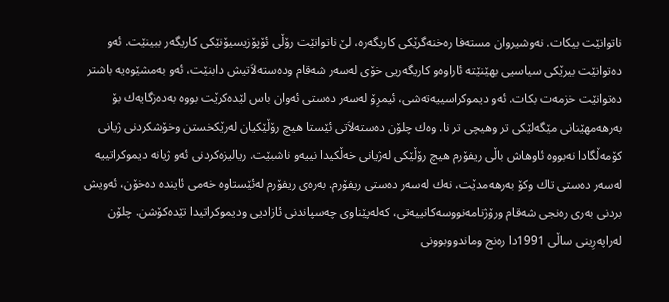ناتوانێت بیكات. نه‌وشیروان مسته‌فا ره‌خنه‌گرێكی كاریگه‌ره‌، لێ ناتوانێت رۆڵی ئۆپۆزیسیۆنێكی كاریگه‌ر ببینێت. ئه‌و ده‌توانێت بیرێكی سیاسیی بهێنێته‌ ئاراوه‌و كاریگه‌ریی خۆی له‌سه‌ر شه‌قام وده‌سته‌لاَتیش دابنێت، ئه‌و به‌مشێوه‌یه‌ باشتر ده‌توانێت خزمه‌ت بكات. ئه‌و دیموكراسییه‌ته‌شی، ئیمرِۆ له‌سه‌ر ده‌ستی ئه‌وان باس لێده‌كرێت بووه‌ به‌ده‌زگایه‌ك بۆ به‌رهه‌مهێنانی مێگه‌لێكی تر وهیچی تر نا. وه‌ك چلۆن ده‌سته‌لاَتی ئێستا هیچ رۆڵێكیان له‌رێكخستن وخۆشكردنی ژیانی كۆمه‌ڵگادا نه‌بووه‌ ئاوهاش باڵی ریفۆرم هیچ رۆڵێكی له‌ژیانی خه‌ڵكیدا نییه‌و ناشبێت. ریالیزه‌كردنی ئه‌و ژیانه‌ دیموكراتییه‌ له‌سه‌ر ده‌ستی تاك وكۆ به‌رهه‌مدێت، نه‌ك له‌سه‌ر ده‌ستی ریفۆرم. به‌ره‌ی ریفۆرم له‌ئێستاوه‌ خه‌می ئاینده‌ ده‌خۆن، ئه‌ویش بردنی به‌ری ره‌نجی شه‌قام ورۆژنامه‌نووسه‌كانییه‌تی، كه‌له‌پێناوی چه‌سپاندنی ئازادیی ودیموكراتیدا تێده‌كۆشن. چلۆن له‌راپه‌رِینی ساڵی 1991دا ره‌نج وماندووبوونی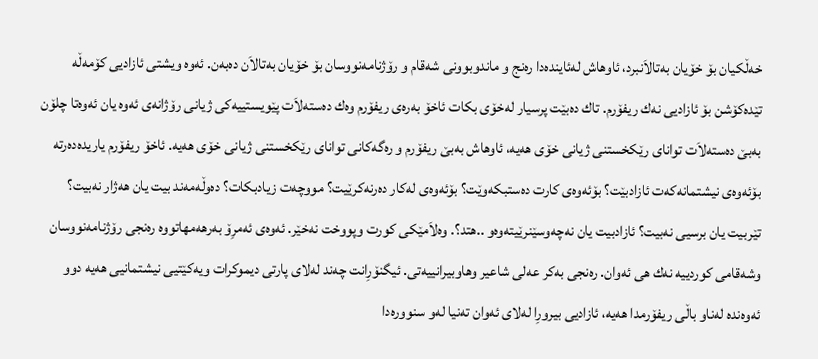خه‌ڵكیان بۆ خۆیان به‌تالاَنبرد، ئاوهاش له‌ئاینده‌دا ره‌نج و ماندوبوونی شه‌قام و رۆژنامه‌نووسان بۆ خۆیان به‌تالاَن ده‌به‌ن. ئه‌وه‌ ویشتی ئازادیی كۆمه‌ڵه‌ تێده‌كۆشن بۆ ئازادیی نه‌ك ریفۆرم. تاك ده‌بێت پرسیار له‌خۆی بكات ئاخۆ به‌ره‌ی ریفۆرم وه‌ك ده‌سته‌لاَت پێویستییه‌كی ژیانی رۆژانه‌ی ئه‌وه‌ یان ئه‌وه‌تا چلۆن به‌بێ ده‌سته‌لاَت توانای رێكخستنی ژیانی خۆی هه‌یه‌، ئاوهاش به‌بێ ریفۆرم و ره‌گه‌كانی توانای رێكخستنی ژیانی خۆی هه‌یه‌. ئاخۆ ریفۆرم یاریده‌ده‌رته‌ بۆئه‌وه‌ی نیشتمانه‌كه‌ت ئازادبێت؟ بۆئه‌وه‌ی كارت ده‌ستبكه‌وێت؟ بۆئه‌وه‌ی له‌كار ده‌رنه‌كرێیت؟ مووچه‌ت زیادبكات؟ ده‌وڵه‌مه‌ند بیت یان هه‌ژار نه‌بیت؟ تێربیت یان برسیی نه‌بیت؟ ئازادبیت یان نه‌چه‌وسێنرێیته‌وه‌و ..هتد؟. وه‌لاَمێكی كورت وپووخت نه‌خێر. ئه‌وه‌ی ئه‌مرِۆ به‌رهه‌مهاتووه‌ ره‌نجی رۆژنامه‌نووسان وشه‌قامی كوردییه‌ نه‌ك هی ئه‌وان. ره‌نجی به‌كر عه‌لی شاعیر وهاوبیرانییه‌تی. ئیگنۆرِانت چه‌ند له‌لای پارتی دیموكرات ویه‌كێتیی نیشتمانیی هه‌یه‌ دوو ئه‌وه‌نده‌ له‌ناو باڵی ریفۆرمدا هه‌یه‌، ئازادیی بیرورِا له‌لای ئه‌وان ته‌نیا له‌و سنووره‌دا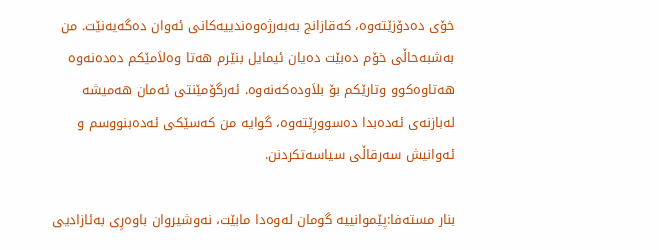خۆی ده‌دۆزێته‌وه‌، كه‌قازانج به‌به‌رژه‌وه‌ندییه‌كانی ئه‌وان ده‌گه‌یه‌نێت. من به‌شبه‌حاڵی خۆم ده‌بێت ده‌یان ئیمایل بنێرم هه‌تا وه‌لاَمێكم ده‌ده‌نه‌وه‌ هه‌تاوه‌كوو وتارێكم بۆ بلاَوده‌كه‌نه‌وه‌. ئه‌رگۆمێنتی ئه‌مان هه‌میشه‌ له‌بازنه‌ی ئه‌ده‌بدا ده‌سوورِێته‌وه‌، گوایه‌ من كه‌سێكی ئه‌ده‌بنووسم و ئه‌وانیش سه‌رقاڵی سیاسه‌تكردنن.

بنار مسته‌فا:پێموانییه‌ گومان له‌وه‌دا مابێت، نه‌وشیروان باوه‌رِی به‌ئازادیی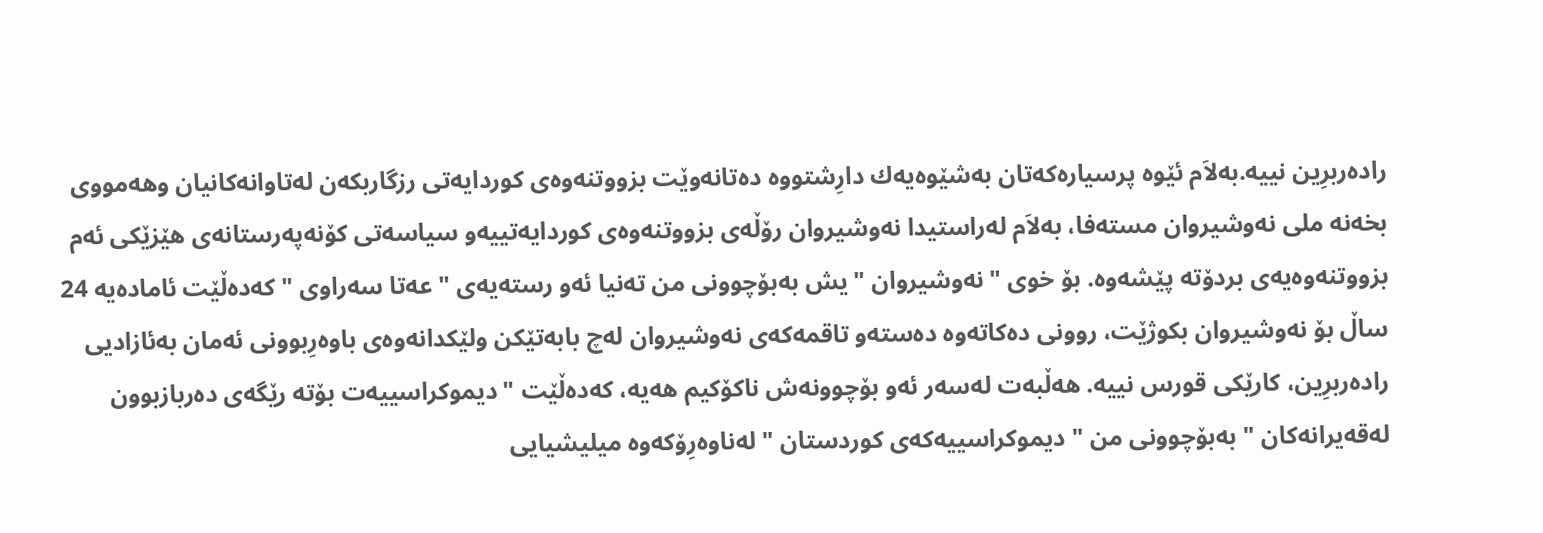راده‌ربرِین نییه‌.به‌لاَم ئێوه‌ پرسیاره‌كه‌تان به‌شێوه‌یه‌ك دارِشتووه‌ ده‌تانه‌وێت بزووتنه‌وه‌ی كوردایه‌تی رزگاربكه‌ن له‌تاوانه‌كانیان وهه‌مووی بخه‌نه‌ ملی نه‌وشیروان مسته‌فا، به‌لاَم له‌راستیدا نه‌وشیروان رۆڵه‌ی بزووتنه‌وه‌ی كوردایه‌تییه‌و سیاسه‌تی كۆنه‌په‌رستانه‌ی هێزێكی ئه‌م بزووتنه‌وه‌یه‌ی بردۆته‌ پێشه‌وه‌. بۆ خوی "نه‌وشیروان "یش به‌بۆچوونی من ته‌نیا ئه‌و رسته‌یه‌ی "عه‌تا سه‌راوی " كه‌ده‌ڵێت ئاماده‌یه‌ 24 ساڵ بۆ نه‌وشیروان بكوژێت، روونی ده‌كاته‌وه‌ ده‌سته‌و تاقمه‌كه‌ی نه‌وشیروان له‌چ بابه‌تێكن ولێكدانه‌وه‌ی باوه‌رِبوونی ئه‌مان به‌ئازادیی راده‌ربرِین، كارێكی قورس نییه‌. هه‌ڵبه‌ت له‌سه‌ر ئه‌و بۆچوونه‌ش ناكۆكیم هه‌یه‌، كه‌ده‌ڵێت "دیموكراسییه‌ت بۆته‌ رێگه‌ی ده‌ربازبوون له‌قه‌یرانه‌كان " به‌بۆچوونی من "دیموكراسییه‌كه‌ی كوردستان " له‌ناوه‌رِۆكه‌وه‌ میلیشیایی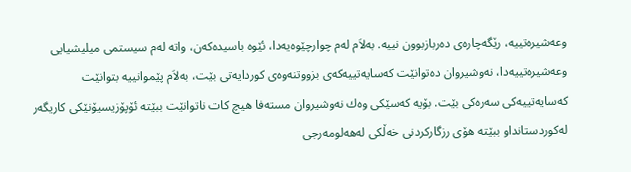وعه‌شیره‌تییه‌، رێگه‌چاره‌ی ده‌ربازبوون نییه‌. به‌لاَم له‌م چوارچێوه‌یه‌دا، ئێوه‌ باسیده‌كه‌ن، واته‌ له‌م سیستمی میلیشیایی وعه‌شیره‌تییه‌دا، نه‌وشیروان ده‌توانێت كه‌سایه‌تییه‌كه‌ی بزووتنه‌وه‌ی كوردایه‌تی بێت، به‌لاَم پێموانییه‌ بتوانێت كه‌سایه‌تییه‌كی سه‌ره‌كی بێت. بۆیه‌ كه‌سێكی وه‌ك نه‌وشیروان مسته‌فا هیچ كات ناتوانێت ببێته‌ ئۆپۆزیسیۆنێكی كاریگه‌ر له‌كوردستانداو ببێته‌ هۆی رزگاركردنی خه‌ڵكی له‌هه‌لومه‌رجی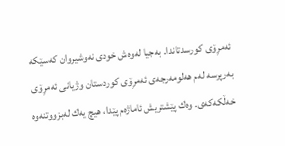ئه‌مرِۆی كورسدتاندا. به‌جیا له‌وه‌ش خودی نه‌وشیروان كه‌سێكه‌ به‌رپرسه‌ له‌م هه‌لومه‌رجه‌ی ئه‌مرِۆی كوردستان وژیانی ئه‌مرِۆی خه‌ڵكه‌كه‌ی. وه‌ك پێشتریش ئاماژه‌م پێدا، هیچ یه‌ك له‌بزووتنه‌وه‌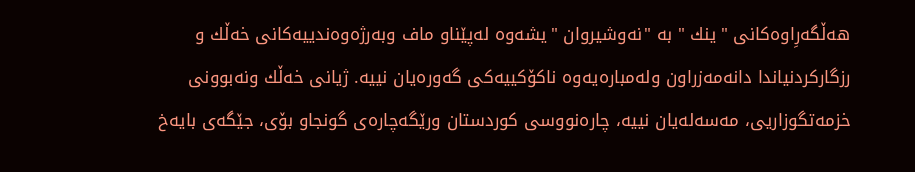هه‌ڵگه‌رِاوه‌كانی "ینك " به‌ "نه‌وشیروان "یشه‌وه‌ له‌پێناو ماف وبه‌رژه‌وه‌ندییه‌كانی خه‌ڵك و رزگاركردنیاندا دانه‌مه‌زراون وله‌مباره‌یه‌وه‌ ناكۆكییه‌كی گه‌وره‌یان نییه‌. ژیانی خه‌ڵك ونه‌بوونی خزمه‌تگوزاریی، مه‌سه‌له‌یان نییه‌، چاره‌نووسی كوردستان ورێگه‌چاره‌ی گونجاو بۆی، جێگه‌ی بایه‌خ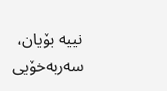نییه‌ بۆیان، سه‌ربه‌خۆیی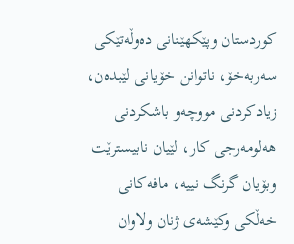كوردستان وپێكهێنانی ده‌وڵه‌تێكی سه‌ربه‌خۆ، ناتوانن خۆیانی لێبده‌ن، زیادكردنی مووچه‌و باشكردنی هه‌لومه‌رجی كار، لێیان نابیسترێت وبۆیان گرنگ نییه‌، مافه‌كانی خه‌ڵكی وكێشه‌ی ژنان ولاوان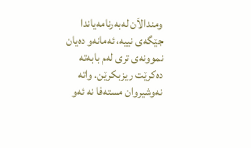ومندالاَن له‌به‌رنامه‌یاندا جێگه‌ی نییه‌، ئه‌مانه‌و ده‌یان نموونه‌ی تری له‌م بابه‌ته‌ ده‌كرێت ریزبكرێن. واته‌ نه‌وشیروان مسته‌فا نه‌ ئه‌و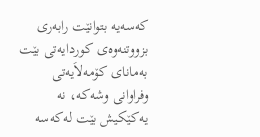كه‌سه‌یه‌ بتوانێت رابه‌ری بزووتنه‌وه‌ی كوردایه‌تی بێت به‌مانای كۆمه‌لاَیه‌تی وفراوانی وشه‌كه‌، نه‌ یه‌كێكیش بێت له‌كه‌سه‌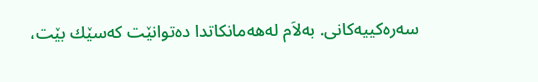سه‌ره‌كییه‌كانی. به‌لاَم له‌هه‌مانكاتدا ده‌توانێت كه‌سێك بێت،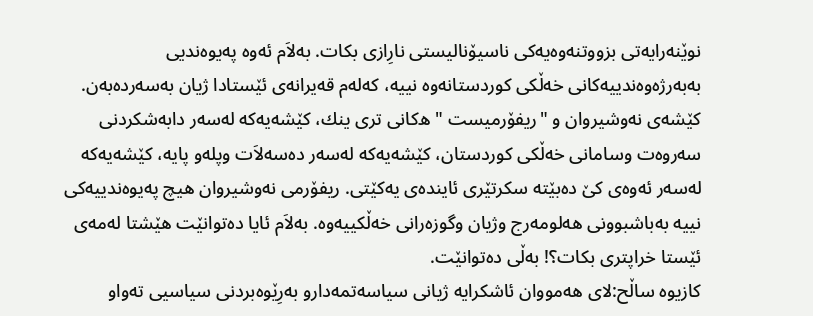نوێنه‌رایه‌تی بزووتنه‌وه‌یه‌كی ناسیۆنالیستی نارِازی بكات. به‌لاَم ئه‌وه‌ په‌یوه‌ندیی به‌به‌رژه‌وه‌ندییه‌كانی خه‌ڵكی كوردستانه‌وه‌ نییه‌، كه‌له‌م قه‌یرانه‌ی ئێستادا ژیان به‌سه‌رده‌به‌ن. كێشه‌ی نه‌وشیروان و "ریفۆرمیست "ه‌كانی تری ینك، كێشه‌یه‌كه‌ له‌سه‌ر دابه‌شكردنی سه‌روه‌ت وسامانی خه‌ڵكی كوردستان، كێشه‌یه‌كه‌ له‌سه‌ر ده‌سه‌لاَت وپله‌و پایه‌، كێشه‌یه‌كه‌ له‌سه‌ر ئه‌وه‌ی كێ ده‌بێته‌ سكرتێری ئاینده‌ی یه‌كێتی. ریفۆرمی نه‌وشیروان هیچ په‌یوه‌ندییه‌كی نییه‌ به‌باشبوونی هه‌لومه‌رج وژیان وگوزه‌رانی خه‌ڵكییه‌وه‌. به‌لاَم ئایا ده‌توانێت هێشتا له‌مه‌ی ئێستا خراپتری بكات؟! به‌ڵی ده‌توانێت.
كازیوه‌ ساڵح:لای هه‌مووان ئاشكرایه‌ ژیانی سیاسه‌تمه‌دارو به‌رِێوه‌بردنی سیاسیی ته‌واو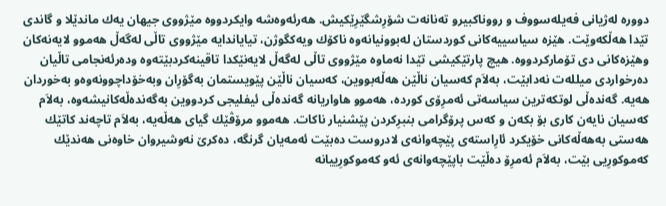دووره‌ له‌ژیانی فه‌یله‌سووف و رووناكبیرو ته‌نانه‌ت شۆرِشگێرِێكیش. هه‌رئه‌وه‌شه‌ وایكردووه‌ مێژووی جیهان یه‌ك ماندێلا و گاندی تێدا هه‌ڵكه‌وێت. هێزه‌ سیاسییه‌كانی كوردستان له‌بوونیانه‌وه‌ ناكۆك ویه‌كگوژن، تیایاندایه‌ مێژووی تاڵی له‌گه‌ڵ هه‌موو لایه‌نه‌كان وهێزه‌كانی دی تۆماركردووه‌. هیچ پارتێكیشی تێدا نه‌ماوه‌ مێژووی تاڵی له‌گه‌ڵ لایه‌نێكدا تاقینه‌كردبێته‌وه‌ وده‌رئه‌نجامی تاڵیان ده‌رخواردی میلله‌ت نه‌دابێت، به‌لاَم كه‌سیان ناڵێن هه‌ڵه‌بووین، كه‌سیان ناڵێن پێویستمان به‌گۆرِان وبه‌خۆداچوونه‌وه‌و به‌خوردان هه‌یه‌. گه‌نده‌ڵی لوتكه‌ترین سیاسه‌تی ئه‌مرِۆی كورده‌، هه‌موو هاواریانه‌ گه‌نده‌ڵی ئیفلیجی كردووین به‌گه‌نده‌ڵه‌كانیشه‌وه‌، به‌لاَم كه‌سیان نایه‌ن كاری بۆ بكه‌ن و كه‌س پرۆگرامی بنبرِكردن پێشنیار ناكات. هه‌موو مرۆڤێك گیای هه‌ڵه‌یه‌، به‌لاَم تاچه‌ند كاتێك هه‌ستی به‌هه‌ڵه‌كانی خۆیكرد ئارِاسته‌ی پێچه‌وانه‌ی لادروست ده‌بێت ئه‌مه‌یان گرنگه‌، ده‌كرێ نه‌وشیروان خاوه‌نی هه‌ندێك كه‌موكورِیی بێت، به‌لاَم ئه‌مرِۆ ده‌ڵێت باپێچه‌وانه‌ی ئه‌و كه‌موكورِییانه‌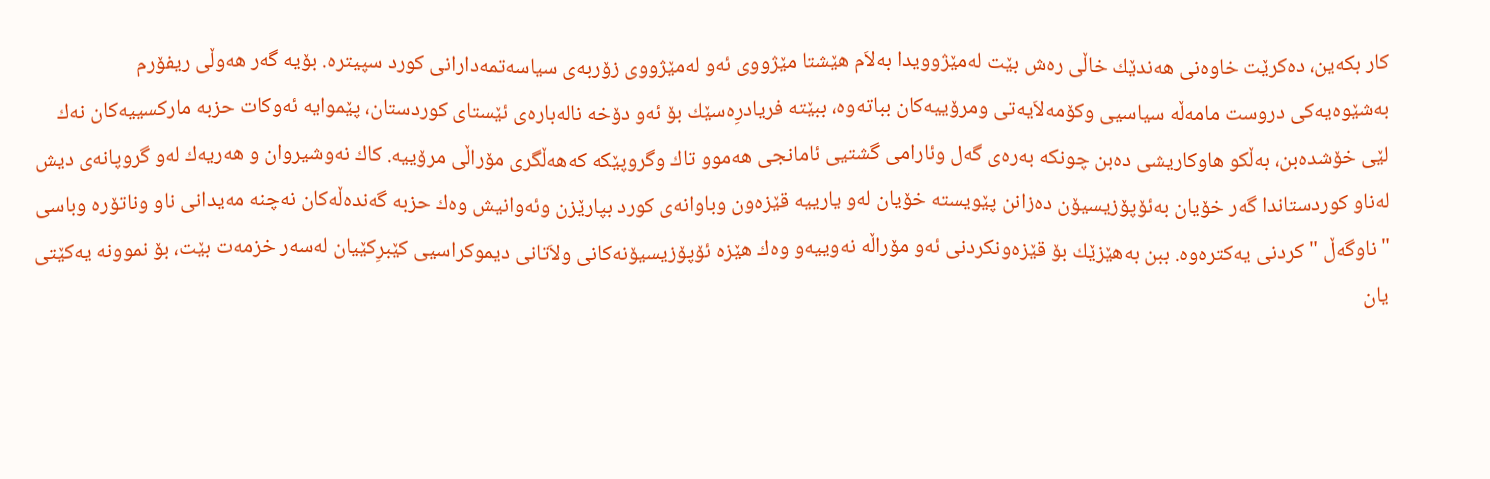كار بكه‌ین، ده‌كرێت خاوه‌نی هه‌ندێك خاڵی ره‌ش بێت له‌مێژوویدا به‌لاَم هێشتا مێژووی ئه‌و له‌مێژووی زۆربه‌ی سیاسه‌تمه‌دارانی كورد سپیتره‌. بۆیه‌ گه‌ر هه‌وڵی ریفۆرم به‌شێوه‌یه‌كی دروست مامه‌ڵه‌ سیاسیی وكۆمه‌لاَیه‌تی ومرۆییه‌كان بباته‌وه‌، ببێته‌ فریادرِه‌سێك بۆ ئه‌و دۆخه‌ ناله‌باره‌ی ئێستای كوردستان، پێموایه‌ ئه‌وكات حزبه‌ ماركسییه‌كان نه‌ك لێی خۆشده‌بن، به‌ڵكو هاوكاریشی ده‌بن چونكه‌ به‌ره‌ی گه‌ل وئارامی گشتیی ئامانجی هه‌موو تاك وگروپێكه‌ كه‌هه‌ڵگری مۆراڵی مرۆییه‌. كاك نه‌وشیروان و هه‌ریه‌ك له‌و گروپانه‌ی دیش له‌ناو كوردستاندا گه‌ر خۆیان به‌ئۆپۆزیسیۆن ده‌زانن پێویسته‌ خۆیان له‌و یارییه‌ قێزه‌ون وباوانه‌ی كورد بپارێزن وئه‌وانیش وه‌ك حزبه‌ گه‌نده‌ڵه‌كان نه‌چنه‌ مه‌یدانی ناو وناتۆره‌ وباسی "ناوگه‌ڵ " كردنی یه‌كتره‌وه‌. ببن به‌هێزێك بۆ قێزه‌ونكردنی ئه‌و مۆراڵه‌ نه‌وییه‌و وه‌ك هێزه‌ ئۆپۆزیسیۆنه‌كانی ولاَتانی دیموكراسیی كێبرِكێیان له‌سه‌ر خزمه‌ت بێت، بۆ نموونه‌ یه‌كێتی یان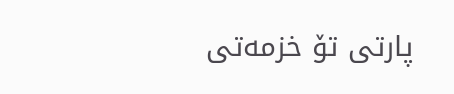پارتی تۆ خزمه‌تی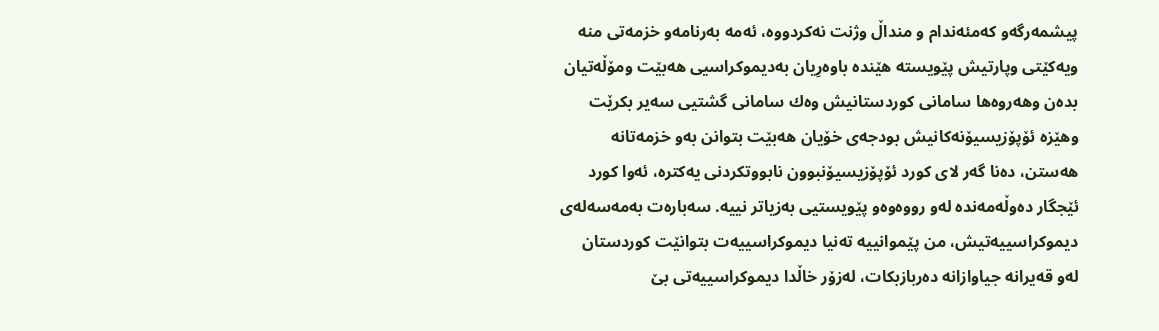پیشمه‌رگه‌و كه‌مئه‌ندام و منداڵ وژنت نه‌كردووه‌، ئه‌مه‌ به‌رنامه‌و خزمه‌تی منه‌ ویه‌كێتی وپارتیش پێویسته‌ هێنده‌ باوه‌رِیان به‌دیموكراسیی هه‌بێت ومۆڵه‌تیان بده‌ن وهه‌روه‌ها سامانی كوردستانیش وه‌ك سامانی گشتیی سه‌یر بكرێت وهێزه‌ ئۆپۆزیسیۆنه‌كانیش بودجه‌ی خۆیان هه‌بێت بتوانن به‌و خزمه‌تانه‌ هه‌ستن، ده‌نا گه‌ر لای كورد ئۆپۆزیسیۆنبوون نابووتكردنی یه‌كتره‌، ئه‌وا كورد ئێجگار ده‌وڵه‌مه‌نده‌ له‌و رووه‌وه‌و پێویستیی به‌زیاتر نییه‌. سه‌باره‌ت به‌مه‌سه‌له‌ی دیموكراسییه‌تیش، من پێموانییه‌ ته‌نیا دیموكراسییه‌ت بتوانێت كوردستان له‌و قه‌یرانه‌ جیاوازانه‌ ده‌ربازبكات، له‌زۆر خاڵدا دیموكراسییه‌تی بێ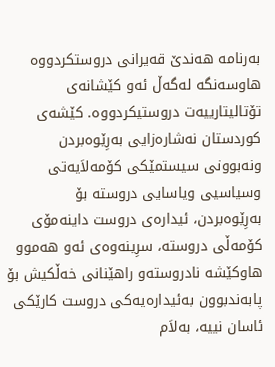به‌رنامه‌ هه‌ندێ قه‌یرانی دروستكردووه‌ هاوسه‌نگه‌ له‌گه‌ڵ ئه‌و كێشانه‌ی تۆتالیتارییه‌ت دروستیكردووه‌. كێشه‌ی كوردستان نه‌شاره‌زایی به‌رِێوه‌بردن ونه‌بوونی سیستمێكی كۆمه‌لاَیه‌تی وسیاسیی ویاسایی دروسته‌ بۆ به‌رِێوه‌بردن، ئیداره‌ی دروست داینه‌مۆی كۆمه‌ڵی دروسته‌، سرِینه‌وه‌ی ئه‌و هه‌موو هاوكێشه‌ نادروسته‌و راهێنانی خه‌ڵكیش بۆ پابه‌ندبوون به‌ئیداره‌یه‌كی دروست كارێكی ئاسان نییه‌، به‌لاَم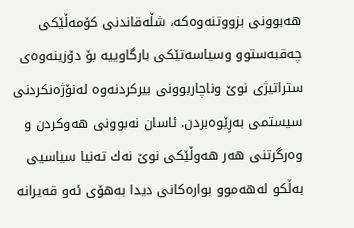هه‌بوونی بزووتنه‌وه‌كه‌، شڵه‌قاندنی كۆمه‌ڵێكی چه‌قبه‌ستوو وسیاسه‌تێكی بارگاوییه‌ بۆ دۆزینه‌وه‌ی ستراتیژی نوێ وناچاربوونی بیركردنه‌وه‌ له‌نۆژه‌نكردنی سیستمی به‌رِێوه‌بردن. ئاسان نه‌بوونی هه‌وكردن و وه‌رگرتنی هه‌ر هه‌وڵێكی نوێ نه‌ك ته‌نیا سیاسیی به‌ڵكو له‌هه‌موو بواره‌كانی دیدا به‌هۆی ئه‌و قه‌یرانه‌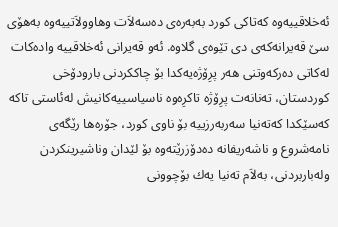ئه‌خلاقییه‌وه‌ كه‌تاكی كورد به‌به‌ره‌ی ده‌سه‌لاَت وهاوولاَتییه‌وه‌ به‌هۆی سێ قه‌یرانه‌كه‌ی دی تێوه‌ی گلاوه‌. ئه‌و قه‌یرانی ئه‌خلاقییه‌ واده‌كات له‌كاتی ده‌ركه‌وتنی هه‌ر پرِۆژه‌یه‌كدا بۆ چاككردنی بارودۆخی كوردستان، ته‌نانه‌ت پرِۆژه‌ تاكرِه‌وه‌ ناسیاسییه‌كانیش له‌ئاستی تاكه‌ كه‌سێكدا كه‌ته‌نیا سه‌ربه‌رزییه‌ بۆ ناوی كورد، جۆره‌ها رێگه‌ی نامه‌شروع و ناشه‌ریفانه‌ ده‌دۆزرێته‌وه‌ بۆ لێدان وناشیرینكردن وله‌باربردنی، به‌لاَم ته‌نیا یه‌ك بۆچوونی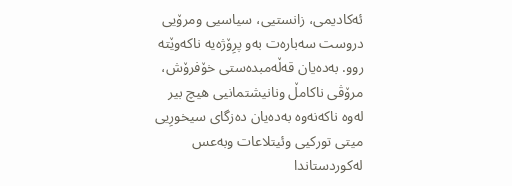ئه‌كادیمی، زانستیی، سیاسیی ومرۆیی دروست سه‌باره‌ت به‌و پرِۆژه‌یه‌ ناكه‌وێته‌ روو. به‌ده‌یان قه‌ڵه‌مبده‌ستی خۆفرۆش، مرۆڤی ناكامڵ ونانیشتمانیی هیچ بیر له‌وه‌ ناكه‌نه‌وه‌ به‌ده‌یان ده‌زگای سیخورِیی میتی توركیی وئیتلاعات وبه‌عس له‌كوردستاندا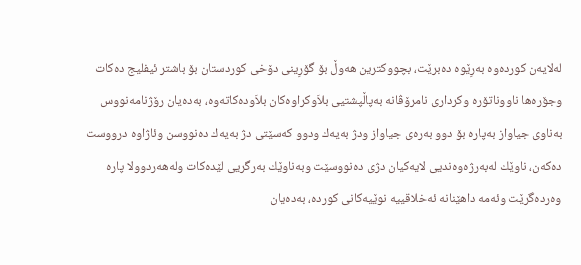له‌لایه‌ن كورده‌وه‌ به‌رِێوه‌ ده‌برێت، بچووكترین هه‌وڵ بۆ گۆرِینی دۆخی كوردستان بۆ باشتر ئیفلیج ده‌كات وجۆره‌ها ناووناتۆره‌ وكرداری نامرۆڤانه‌ به‌پاڵپشتیی بلاَوكراوه‌كان بلاَوده‌كاته‌وه‌، به‌ده‌یان رۆژنامه‌نووس به‌ناوی جیاواز به‌پاره‌ بۆ دوو به‌ره‌ی جیاواز ودژ به‌یه‌ك ودوو كه‌سێتی دژ به‌یه‌ك ده‌نووسن وئاژاوه‌ درووست ده‌كه‌ن، ناوێك له‌به‌رژه‌وه‌ندیی لایه‌كیان دژی ده‌نووسێت وبه‌ناوێك به‌رگریی لێده‌كات وله‌هه‌ردوولا پاره‌ وه‌رده‌گرێت وئه‌مه‌ داهێنانه‌ ئه‌خلاقییه‌ نوێیه‌كانی كورده‌، به‌ده‌یان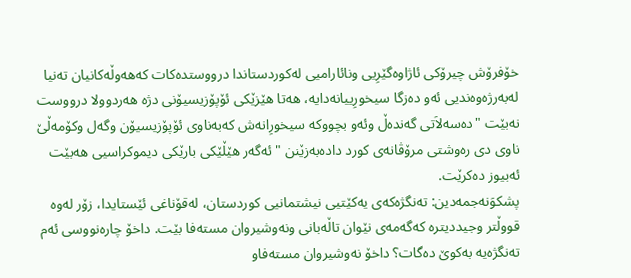خۆفرۆش چیرۆكی ئاژاوه‌گێرِیی ونائارامیی له‌كوردستاندا درووستده‌كات كه‌هه‌وڵه‌كانیان ته‌نیا له‌به‌رژه‌وه‌ندیی ئه‌و ده‌زگا سیخورِییانه‌دایه‌، هه‌تا هێزێكی ئۆپۆزیسیۆنی دژه‌ هه‌ردوولا درووست نه‌بێت "ده‌سه‌لاَتی گه‌نده‌ڵ وئه‌و بچووكه‌ سیخورِانه‌ش كه‌به‌ناوی ئۆپۆزیسیۆن وگه‌ل وكۆمه‌ڵێ ناوی دی ره‌وشتی مرۆڤانه‌ی كورد داده‌به‌زێنن " ئه‌گه‌ر هێڵێكی بارێكی دیموكراسیی هه‌بێت ئه‌بیوز ده‌كرێت.
پشكوَنه‌جمه‌دین: ته‌نگژه‌كه‌ی یه‌كێتیی نیشتمانیی كوردستان، له‌قۆناغی ئێستایدا، زۆر له‌وه‌ قووڵتر وجیددیتره‌ كه‌گه‌مه‌ی نێوان تاڵه‌بانی ونه‌وشیروان مسته‌فا بێت. داخۆ چاره‌نووسی ئه‌م ته‌نگژه‌یه‌ به‌كوێ ده‌گات؟ داخۆ نه‌وشیروان مسته‌فاو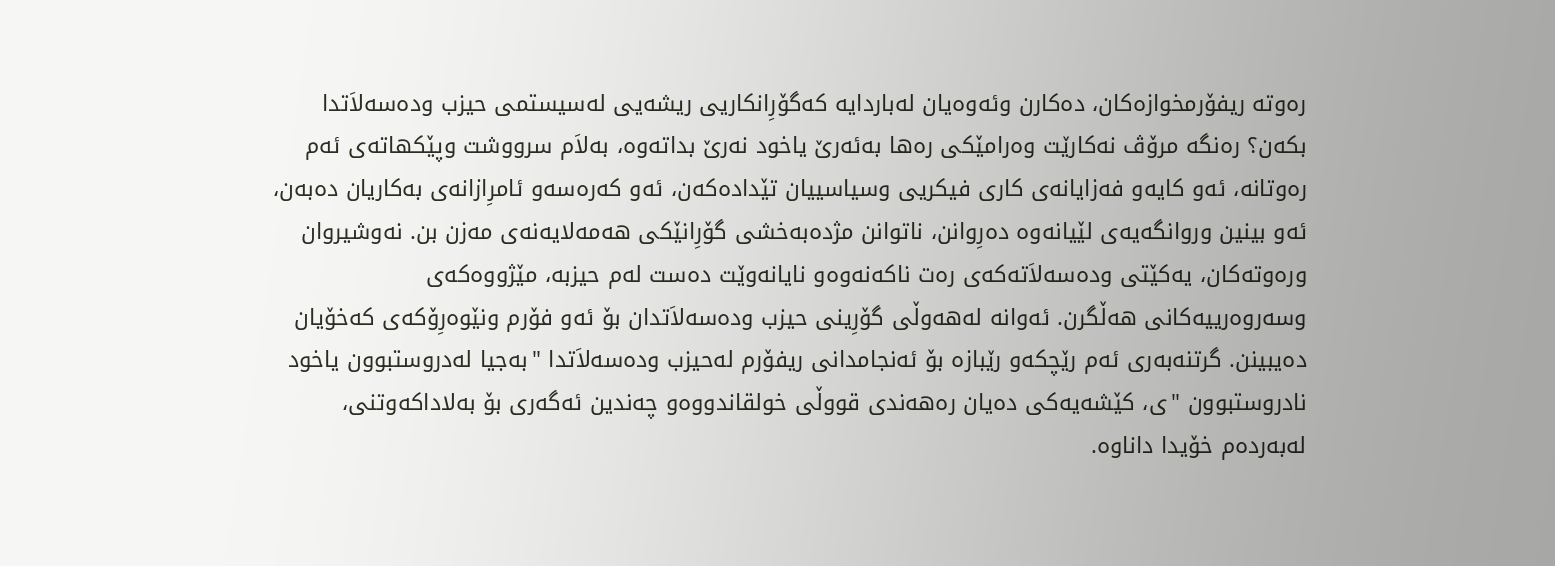ره‌وته‌ ریفۆرمخوازه‌كان، ده‌كارن وئه‌وه‌یان له‌باردایه‌ كه‌گۆرِانكاریی ریشه‌یی له‌سیستمی حیزب وده‌سه‌لاَتدا بكه‌ن؟ ره‌نگه‌ مرۆڤ نه‌كارێت وه‌رامێكی ره‌ها به‌ئه‌رێ یاخود نه‌رێ بداته‌وه‌، به‌لاَم سرووشت وپێكهاته‌ی ئه‌م ره‌وتانه‌، ئه‌و كایه‌و فه‌زایانه‌ی كاری فیكریی وسیاسییان تێداده‌كه‌ن، ئه‌و كه‌ره‌سه‌و ئامرِازانه‌ی به‌كاریان ده‌به‌ن، ئه‌و بینین وروانگه‌یه‌ی لێیانه‌وه‌ ده‌رِوانن، ناتوانن مژده‌به‌خشی گۆرِانێكی هه‌مه‌لایه‌نه‌ی مه‌زن بن. نه‌وشیروان وره‌وته‌كان، یه‌كێتی وده‌سه‌لاَته‌كه‌ی ره‌ت ناكه‌نه‌وه‌و نایانه‌وێت ده‌ست له‌م حیزبه‌، مێژووه‌كه‌ی وسه‌روه‌رییه‌كانی هه‌ڵگرن. ئه‌وانه‌ له‌هه‌وڵی گۆرِینی حیزب وده‌سه‌لاَتدان بۆ ئه‌و فۆرم ونێوه‌رِۆكه‌ی كه‌خۆیان ده‌یبینن. گرتنه‌به‌ری ئه‌م رێچكه‌و رێبازه‌ بۆ ئه‌نجامدانی ریفۆرم له‌حیزب وده‌سه‌لاَتدا "به‌جیا له‌دروستبوون یاخود نادروستبوون "ی، كێشه‌یه‌كی ده‌یان ره‌هه‌ندی قووڵی خولقاندووه‌و چه‌ندین ئه‌گه‌ری بۆ به‌لاداكه‌وتنی، له‌به‌رده‌م خۆیدا داناوه‌.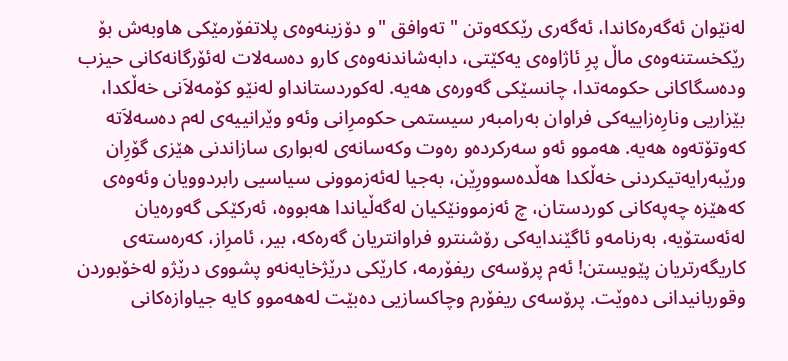له‌نێوان ئه‌گه‌ره‌كاندا، ئه‌گه‌ری رێككه‌وتن "ته‌وافق "و دۆزینه‌وه‌ی پلاتفۆرمێكی هاوبه‌ش بۆ رێكخستنه‌وه‌ی ماڵ پرِ ئاژاوه‌ی یه‌كێتی، دابه‌شاندنه‌وه‌ی كارو ده‌سه‌لات له‌ئۆرگانه‌كانی حیزب وده‌سگاكانی حكومه‌تدا، چانسێكی گه‌وره‌ی هه‌یه‌. له‌كوردستانداو له‌نێو كۆمه‌لاَنی خه‌ڵكدا، بێزاریی ونارِه‌زاییه‌كی فراوان به‌رامبه‌ر سیستمی حكومرِانی وئه‌و وێرانییه‌ی له‌م ده‌سه‌لاَته‌ كه‌وتۆته‌وه‌ هه‌یه‌. هه‌موو ئه‌و سه‌ركرده‌و ره‌وت وكه‌سانه‌ی له‌بواری سازاندنی هێزی گۆرِان ورێبه‌رایه‌تیكردنی خه‌ڵكدا هه‌ڵده‌سوورِێن، به‌جیا له‌ئه‌زموونی سیاسیی رابردوویان وئه‌وه‌ی كه‌هێزه‌ چه‌په‌كانی كوردستان، چ ئه‌زموونێكیان له‌گه‌ڵیاندا هه‌بووه‌، ئه‌ركێكی گه‌وره‌یان له‌ئه‌ستۆیه‌، به‌رنامه‌و ئاگێندایه‌كی رۆشنترو فراوانتریان گه‌ره‌كه‌، بیر، ئامرِاز، كه‌ره‌سته‌ی كاریگه‌رتریان پێویستن! ئه‌م پرۆسه‌ی ریفۆرمه‌، كارێكی درێژخایه‌نه‌و پشووی درێژو له‌خۆبوردن وقوربانیدانی ده‌وێت. پرۆسه‌ی ریفۆرم وچاكسازیی ده‌بێت له‌هه‌موو كایه‌ جیاوازه‌كانی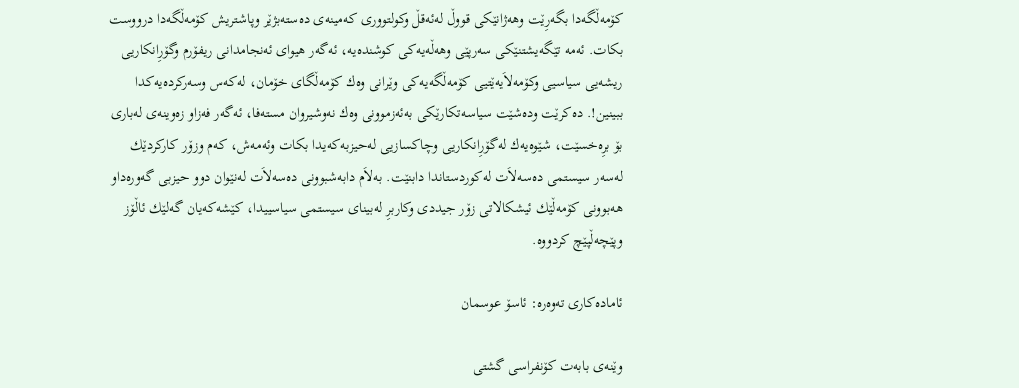كۆمه‌ڵگه‌دا بگه‌رِێت وهه‌ژانێكی قووڵ له‌ئه‌قڵ وكولتووری كه‌مینه‌ی ده‌سته‌بژێر وپاشتریش كۆمه‌ڵگه‌دا درووست بكات. ئه‌مه‌ تێگه‌یشتنێكی سه‌رپێی وهه‌ڵه‌یه‌كی كوشنده‌یه‌، ئه‌گه‌ر هیوای ئه‌نجامدانی ریفۆرم وگۆرِانكاریی ریشه‌یی سیاسیی وكۆمه‌لاَیه‌ێتیی كۆمه‌ڵگه‌یه‌كی وێرانی وه‌ك كۆمه‌ڵگای خۆمان، له‌كه‌س وسه‌ركرده‌یه‌كدا ببینین!. ده‌كرێت وده‌شێت سیاسه‌تكارێكی به‌ئه‌زموونی وه‌ك نه‌وشیروان مسته‌فا، ئه‌گه‌ر فه‌زاو زه‌وینه‌ی له‌باری بۆ برِه‌خسێت، شێوه‌یه‌ك له‌گۆرِانكاریی وچاكسازیی له‌حیزبه‌كه‌یدا بكات وئه‌مه‌ش، كه‌م وزۆر كاركردێك له‌سه‌ر سیستمی ده‌سه‌لاَت له‌كوردستاندا دابنێت. به‌لاَم دابه‌شبوونی ده‌سه‌لاَت له‌نێوان دوو حیزبی گه‌وره‌داو هه‌بوونی كۆمه‌ڵێك ئیشكالاتی زۆر جیددی وكاربرِ له‌بینای سیستمی سیاسییدا، كێشه‌كه‌یان گه‌لێك ئاڵۆز وپێچه‌ڵپێچ كردووه‌.

ئاماده‌كاری ته‌وه‌ره‌: ئاسۆ عوسمان

وێنه‌ی بابه‌ت کۆنفراسی گشتی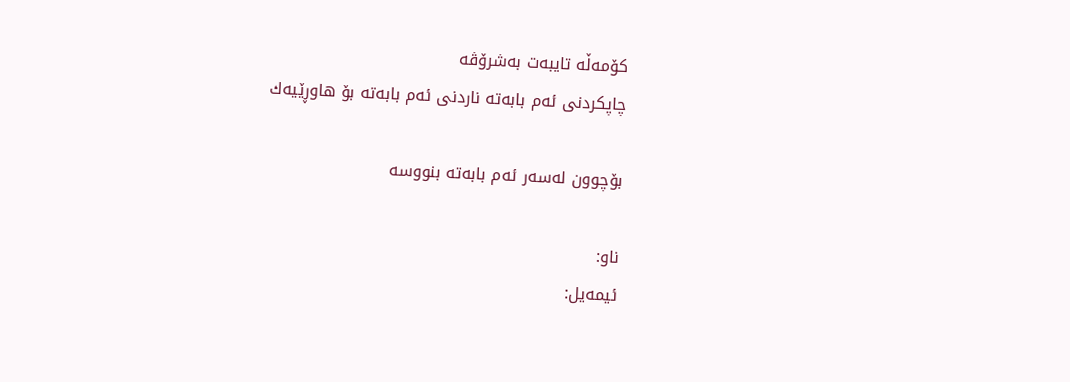کۆمه‌ڵه‌ تایبه‌ت به‌شرۆڤه‌
چاپكردنی ئه‌م بابه‌ته‌ ناردنی ئه‌م بابه‌ته‌ بۆ هاوڕێیه‌ك

بۆچوون له‌سه‌ر ئه‌م بابه‌ته‌ بنووسه‌

ناو:
ئیمه‌یل: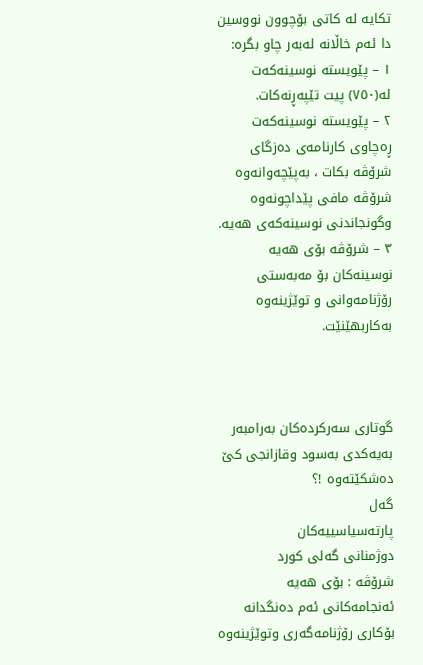تكایه‌ له‌ كاتی بۆچوون نووسین دا ئه‌م خاڵانه‌ له‌به‌ر چاو بگره‌:
١ – پێویسته‌ نوسینه‌که‌ت له‌(٧٥٠) پیت تێپه‌ڕنه‌کات.
٢ – پێویسته‌ نوسینه‌که‌ت ڕه‌چاوی کارنامه‌ی ده‌زگای شرۆڤه‌ بکات ، به‌پێچه‌وانه‌وه‌ شرۆڤه ‌مافی پێداچونه‌وه‌ وگونجاندنی نوسینه‌که‌ی هه‌یه‌.
٣ – شرۆڤه‌ بۆی هه‌یه‌ نوسینه‌کان بۆ مه‌به‌ستی رۆژنامه‌وانی و توێژینه‌وه‌ به‌کاربهێنێت‌.



گوتاری سه‌رکرده‌کان به‌رامبه‌ر به‌یه‌کدی به‌سود وقازانجی کێ ده‌شکێته‌وه‌ !؟
گه‌ل
پارته‌سیاسییه‌کان
دوژمنانی گه‌لی کورد
شرۆڤه‌ : بۆی هه‌یه‌ ئه‌نجامه‌کانی ئه‌م ده‌نگدانه‌ بۆکاری رۆژنامه‌گه‌ری وتوێژینه‌وه‌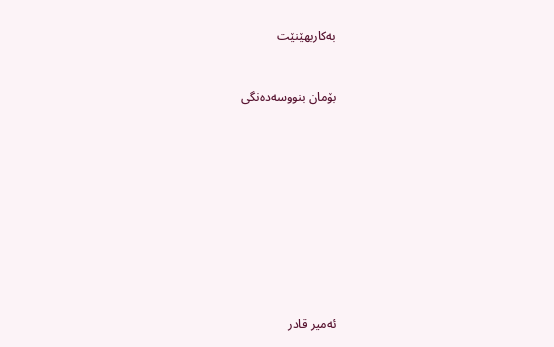به‌کاربهێنێت


بۆمان بنووسه‌ده‌نگی










ئه‌میر قادر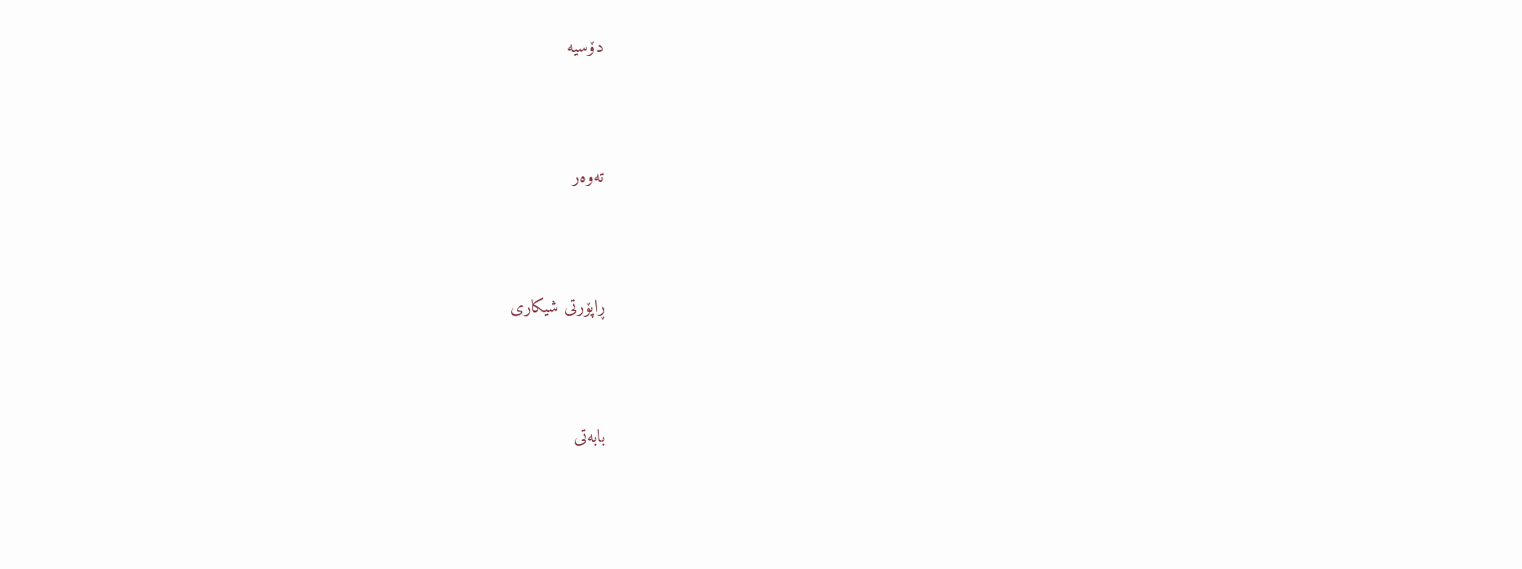دۆسیه‌




ته‌وه‌ر




ڕاپۆرتی شیكاری




بابه‌تی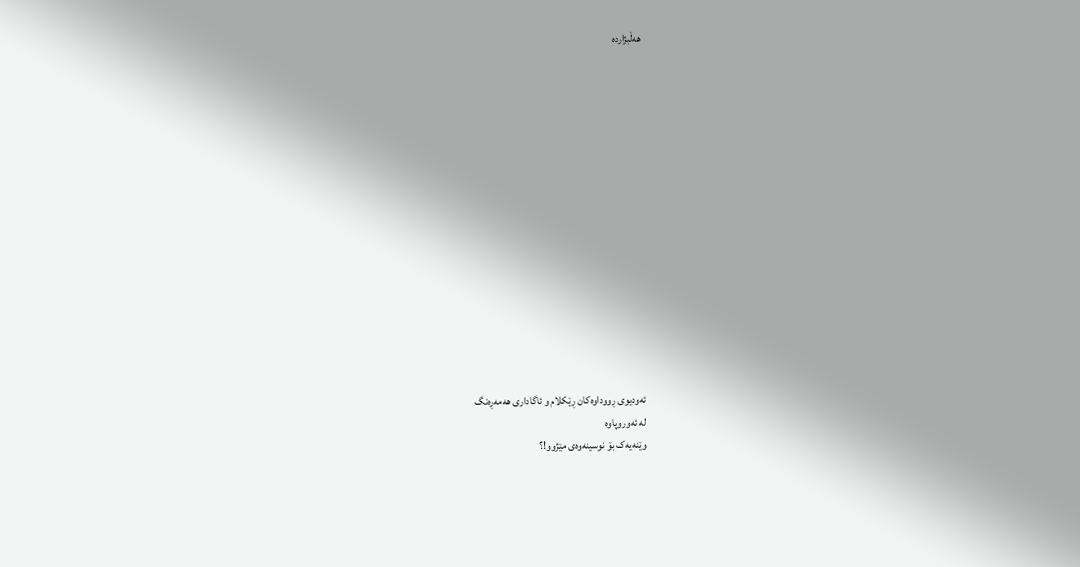هه‌ڵبژارده‌















ئه‌ودیوی ڕووداوه‌كان ڕێكلام و ئاگاداری هه‌مه‌ڕه‌نگ
له‌ ئه‌وروپاوه‌
وێنه‌یه‌ک بۆ نوسینه‌وه‌ی مێژوو!؟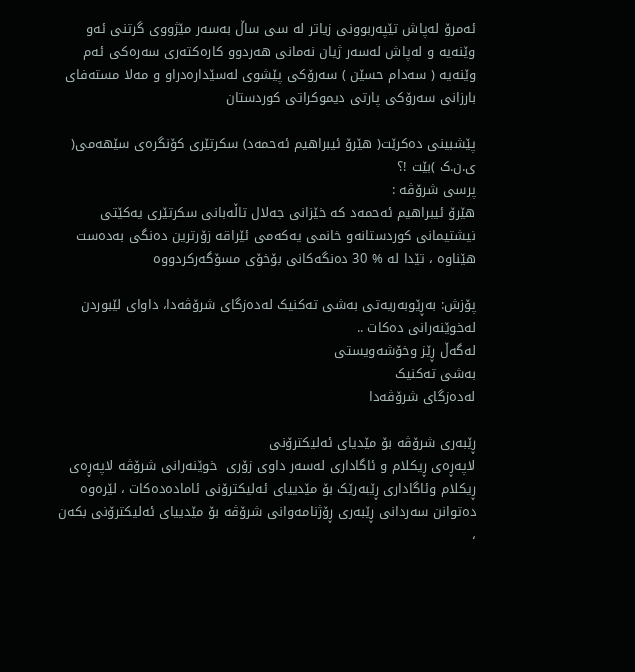ئه‌مرۆ له‌پاش تێپه‌ربوونی زیاتر له‌ سی ساڵ به‌سه‌ر مێژووی گرتنی ئه‌و وێنه‌یه‌ و له‌پاش له‌سه‌ر ژیان نه‌مانی هه‌ردوو کاره‌کته‌ری سه‌ره‌کی ئه‌م وێنه‌یه‌ ( سه‌دام حسێن ) سه‌رۆکی پێشوی له‌سێداره‌دراو و مه‌لا مسته‌فای بارزانی سه‌رۆکی پارتی دیموکراتی کوردستان

پێشبینی ده‌کرێت( هێرۆ ئیبراهیم ئه‌حمه‌د) سکرتێری کۆنگره‌ی سێهه‌می( ی.ن.ک )بێت !؟
پرسی شرۆڤه‌ :
هێرۆ ئیبراهیم ئه‌حمه‌د که‌ خێزانی جه‌لال تاڵه‌بانی سکرتێری یه‌کێتی نیشتیمانی کوردستانه‌و خانمی یه‌که‌می ئێراقه‌ زۆرترین ده‌نگی به‌ده‌ست هێناوه‌ ، تێدا له‌ % 30 ده‌نگه‌کانی بۆخۆی مسۆگه‌رکردووه

پۆزش: به‌ڕێوبه‌ریه‌تی به‌شی ته‌کنیک له‌ده‌زگای شرۆڤه‌دا، داوای لێبوردن له‌خوێنه‌رانی ده‌کات ..
له‌گه‌ڵ ڕێز وخۆشه‌ویستی
به‌شی ته‌کنیک
له‌ده‌زگای شرۆڤه‌دا

ڕێبه‌ری شرۆڤه‌ بۆ مێدیای ئه‌لیکترۆنی
لاپه‌ڕه‌ی ڕیکلام و ئاگاداری له‌سه‌ر داوی زۆری ‌ خوێنه‌رانی شرۆڤه‌ لاپه‌ڕه‌ی ڕیکلام وئاگاداری ڕێبه‌رێک بۆ مێدییای ئه‌لیکترۆنی ئاماده‌ده‌کات ، لێره‌وه‌ ده‌توانن سه‌ردانی ڕێبه‌ری ڕۆژنامه‌وانی شرۆڤه‌ بۆ مێدییای ئه‌لیکترۆنی بکه‌ن ،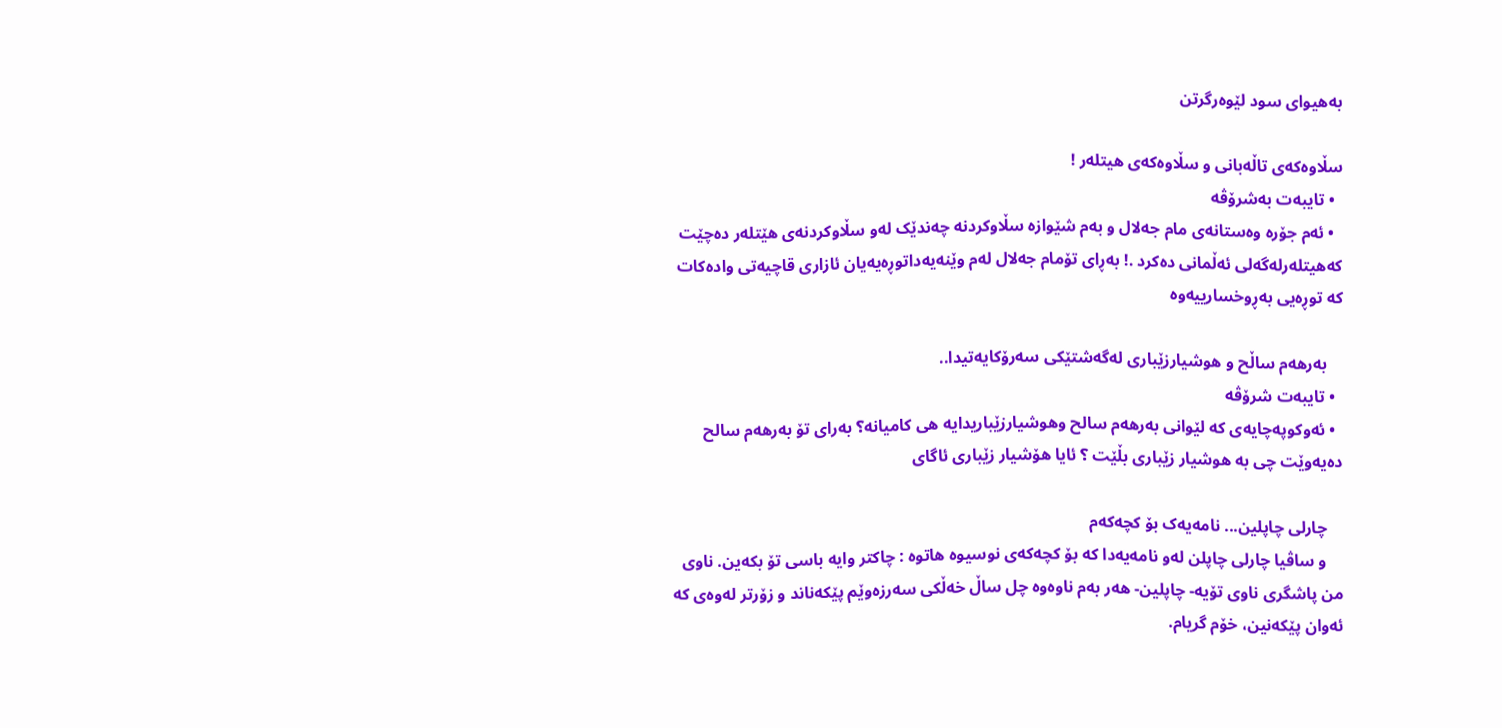به‌هیوای سود لێوه‌رگرتن

سڵاوه‌که‌ی تاڵه‌بانی و سڵاوه‌که‌ی هیتله‌ر !
  • تایبه‌ت به‌شرۆڤه‌
  • ئه‌م جۆره‌ وه‌ستانه‌ی مام جه‌لال و به‌م شێوازه‌ سڵاوکردنه‌ چه‌ندێک له‌و سڵاوکردنه‌ی هێتله‌ر ده‌چێت که‌هیتله‌رله‌گه‌لی ئه‌ڵمانی ده‌کرد .! به‌ڕای تۆمام جه‌لال له‌م وێنه‌یه‌داتوڕه‌یه‌یان ئازاری قاچیه‌تی واده‌کات که‌ توڕه‌یی به‌ڕوخسارییه‌وه‌‌

    به‌رهه‌م ساڵح و هوشیارزێباری له‌گه‌شتێکی سه‌رۆکایه‌تیدا..
  • تایبه‌ت شرۆڤه‌
  • ئه‌وکوپه‌چایه‌ی که‌ لێوانی به‌رهه‌م سالح وهوشیارزێباریدایه‌ هی کامیانه‌؟ به‌رای تۆ به‌رهه‌م سالح ده‌یه‌وێت چی به‌ هوشیار زێباری بڵێت ؟ ئایا هۆشیار زێباری ئاگای

    چارلی چاپلین... نامه‌یه‌ک بۆ کچه‌که‌م
    و ساڤیا چارلی چاپلن له‌و نامه‌یه‌دا که‌ بۆ کچه‌که‌ی نوسیوه‌ هاتوه‌ : چاکتر وایه‌ باسی تۆ بکه‌ین. ناوی من پاشگری ناوی تۆیه‌- چاپلین- هه‌ر به‌م ناوه‌وه‌ چل ساڵ خه‌ڵکی سه‌رزه‌وێم پێکه‌ناند و زۆرتر له‌وه‌ی که‌ ئه‌وان پێکه‌نین، خۆم گریام.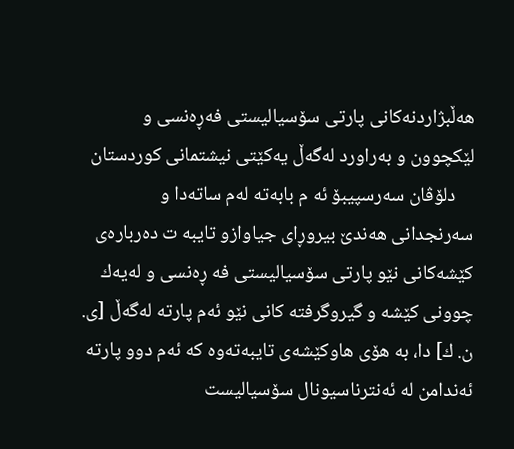هه‌ڵبژاردنه‌كانی پارتی سۆسیالیستی فه‌‌ڕه‌‌نسی و لێكچوون و به‌راورد له‌گه‌‌ڵ یه‌كێتی نیشتمانی كوردستان
    دلۆڤان سه‌رسپیبۆ ئه م بابه‌ته له‌م ساته‌دا و سه‌رنجدانی هه‌ندێ بیروڕای جیاوازو تایبه ت ده‌رباره‌ی كێشه‌كانی نێو پارتی سۆسیالیستی فه ڕه‌نسی و له‌یه‌ك چوونی كێشه و گیروگرفته كانی نێو ئه‌م پارته له‌گه‌ڵ [ی. ن. ك] دا، به هۆی هاوكێشه‌ی تایبه‌ته‌وه كه ئه‌م دوو پارته ئه‌ندامن له ئه‌نترناسیونال سۆسیالیست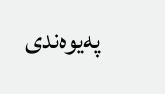په‌یوه‌ندی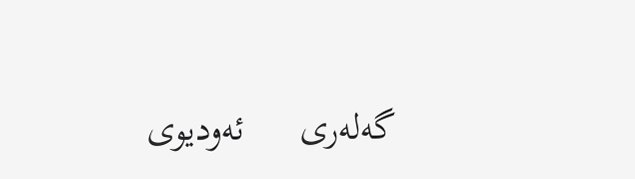گه‌له‌ری      ئه‌ودیوی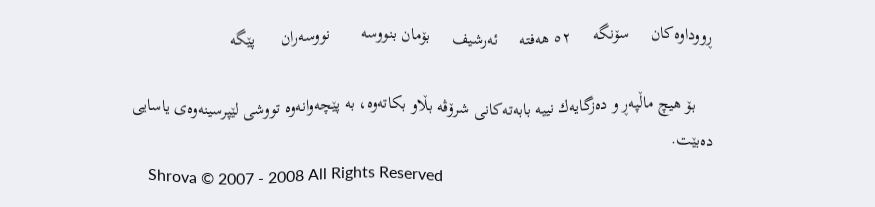ڕووداوه‌كان     سۆنگه‌     ٥٢ هه‌فته‌     ئه‌رشیف     بۆمان بنووسه‌ ‌      نووسه‌ران      پێگه‌

    بۆ هیچ ماڵپه‌ڕ و ده‌زگایه‌ك نییه‌ بابه‌ته‌كانی شرۆڤه‌ بڵاو بكاته‌وه‌، به‌ پێچه‌وانه‌وه‌ تووشی لێپرسینه‌وه‌ی یاسایی ده‌بێت.
    Shrova © 2007 - 2008 All Rights Reserved